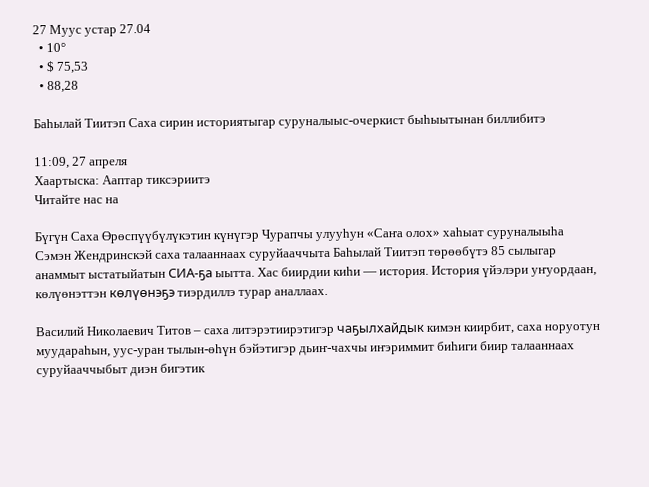27 Муус устар 27.04
  • 10°
  • $ 75,53
  • 88,28

Баһылай Тиитэп Саха сирин историятыгар суруналыыс-очеркист быһыытынан биллибитэ

11:09, 27 апреля
Хаартыска: Ааптар тиксэриитэ
Читайте нас на

Бүгүн Саха Өрөспүүбүлүкэтин күнүгэр Чурапчы улууһун «Саҥа олох» хаһыат суруналыыһа Сэмэн Жендринскэй саха талааннаах суруйааччыта Баһылай Тиитэп төрөөбүтэ 85 сылыгар анаммыт ыстатыйатын СИА-ҕа ыытта. Хас биирдии киһи — история. История үйэлэри уҥуордаан, көлүөнэттэн көлүөнэҕэ тиэрдиллэ турар аналлаах.

Василий Николаевич Титов – саха литэрэтиирэтигэр чаҕылхайдык кимэн киирбит, саха норуотун муудараһын, уус-уран тылын-өһүн бэйэтигэр дьиҥ-чахчы иҥэриммит биһиги биир талааннаах суруйааччыбыт диэн бигэтик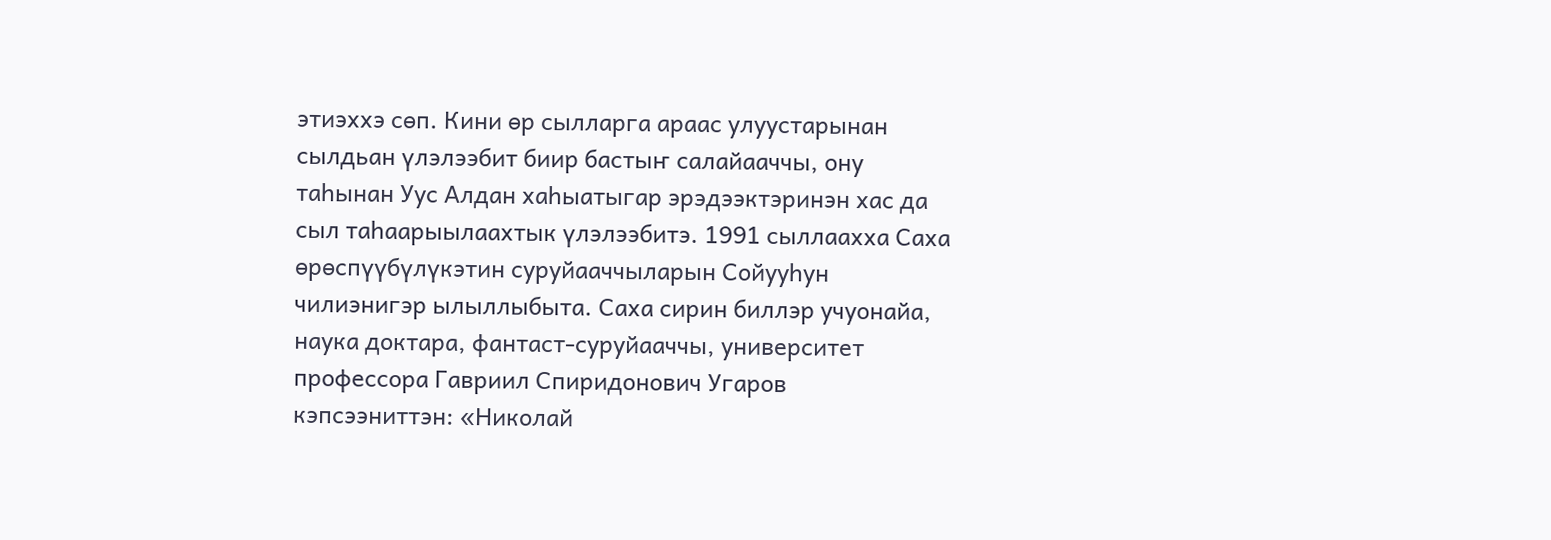этиэххэ сөп. Кини өр сылларга араас улуустарынан сылдьан үлэлээбит биир бастыҥ салайааччы, ону таһынан Уус Алдан хаһыатыгар эрэдээктэринэн хас да сыл таһаарыылаахтык үлэлээбитэ. 1991 сыллаахха Саха өрөспүүбүлүкэтин суруйааччыларын Сойууһун чилиэнигэр ылыллыбыта. Саха сирин биллэр учуонайа, наука доктара, фантаст-суруйааччы, университет профессора Гавриил Спиридонович Угаров кэпсээниттэн: «Николай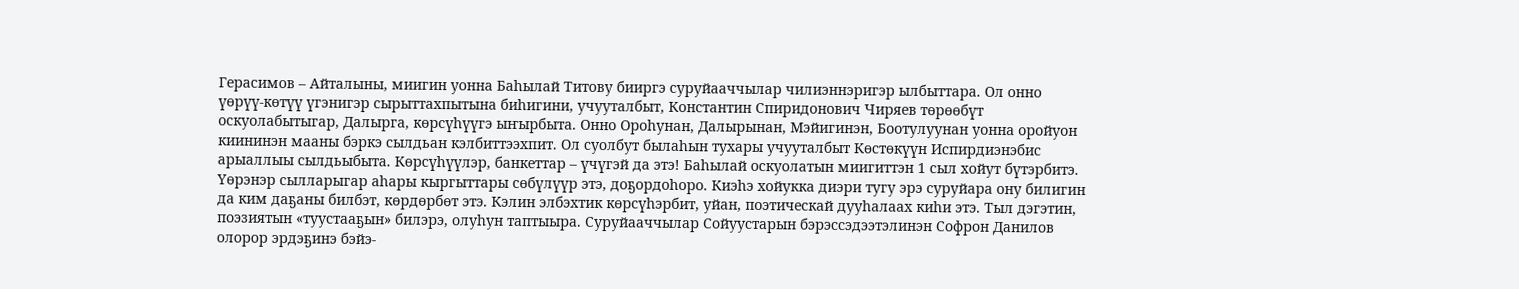Герасимов – Айталыны, миигин уонна Баһылай Титову бииргэ суруйааччылар чилиэннэригэр ылбыттара. Ол онно үөрүү-көтүү үгэнигэр сырыттахпытына биһигини, учууталбыт, Константин Спиридонович Чиряев төрөөбүт оскуолабытыгар, Далырга, көрсүһүүгэ ыҥырбыта. Онно Ороһунан, Далырынан, Мэйигинэн, Боотулуунан уонна оройуон киининэн мааны бэркэ сылдьан кэлбиттээхпит. Ол суолбут былаһын тухары учууталбыт Көстөкүүн Испирдиэнэбис арыаллыы сылдьыбыта. Көрсүһүүлэр, банкеттар – үчүгэй да этэ! Баһылай оскуолатын миигиттэн 1 сыл хойут бүтэрбитэ. Үөрэнэр сылларыгар аһары кыргыттары сөбүлүүр этэ, доҕордоһоро. Киэһэ хойукка диэри тугу эрэ суруйара ону билигин да ким даҕаны билбэт, көрдөрбөт этэ. Кэлин элбэхтик көрсүһэрбит, уйан, поэтическай дууһалаах киһи этэ. Тыл дэгэтин, поэзиятын «туустааҕын» билэрэ, олуһун таптыыра. Суруйааччылар Сойуустарын бэрэссэдээтэлинэн Софрон Данилов олорор эрдэҕинэ бэйэ-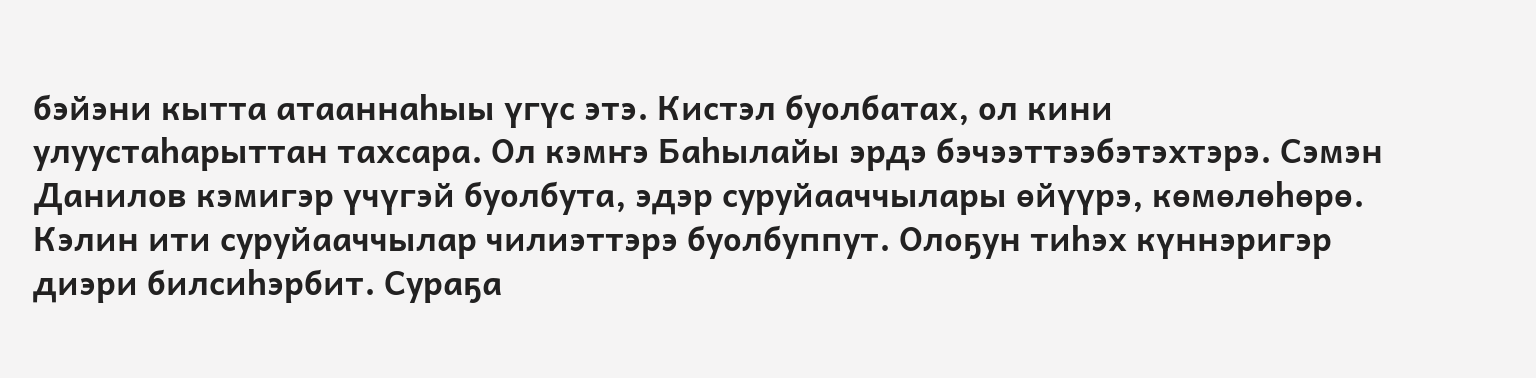бэйэни кытта атааннаһыы үгүс этэ. Кистэл буолбатах, ол кини улуустаһарыттан тахсара. Ол кэмҥэ Баһылайы эрдэ бэчээттээбэтэхтэрэ. Сэмэн Данилов кэмигэр үчүгэй буолбута, эдэр суруйааччылары өйүүрэ, көмөлөһөрө. Кэлин ити суруйааччылар чилиэттэрэ буолбуппут. Олоҕун тиһэх күннэригэр диэри билсиһэрбит. Сураҕа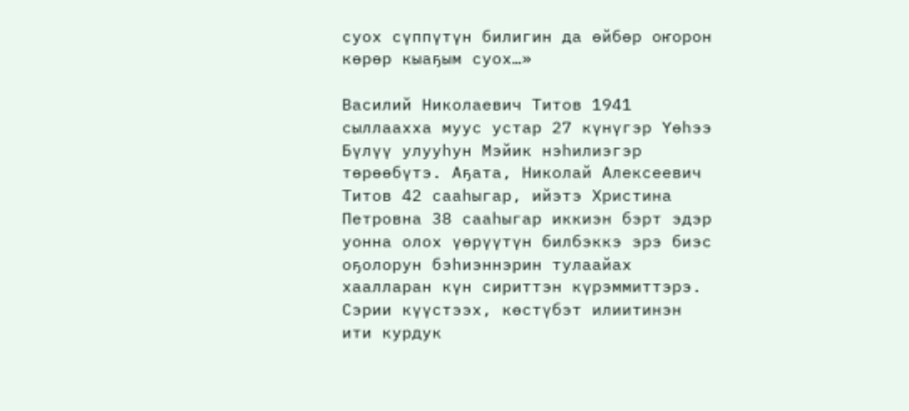суох сүппүтүн билигин да өйбөр оҥорон көрөр кыаҕым суох…»

Василий Николаевич Титов 1941 сыллаахха муус устар 27 күнүгэр Үөһээ Бүлүү улууһун Мэйик нэһилиэгэр төрөөбүтэ. Аҕата, Николай Алексеевич Титов 42 сааһыгар, ийэтэ Христина Петровна 38 сааһыгар иккиэн бэрт эдэр уонна олох үөрүүтүн билбэккэ эрэ биэс оҕолорун бэһиэннэрин тулаайах хаалларан күн сириттэн күрэммиттэрэ. Сэрии күүстээх, көстүбэт илиитинэн ити курдук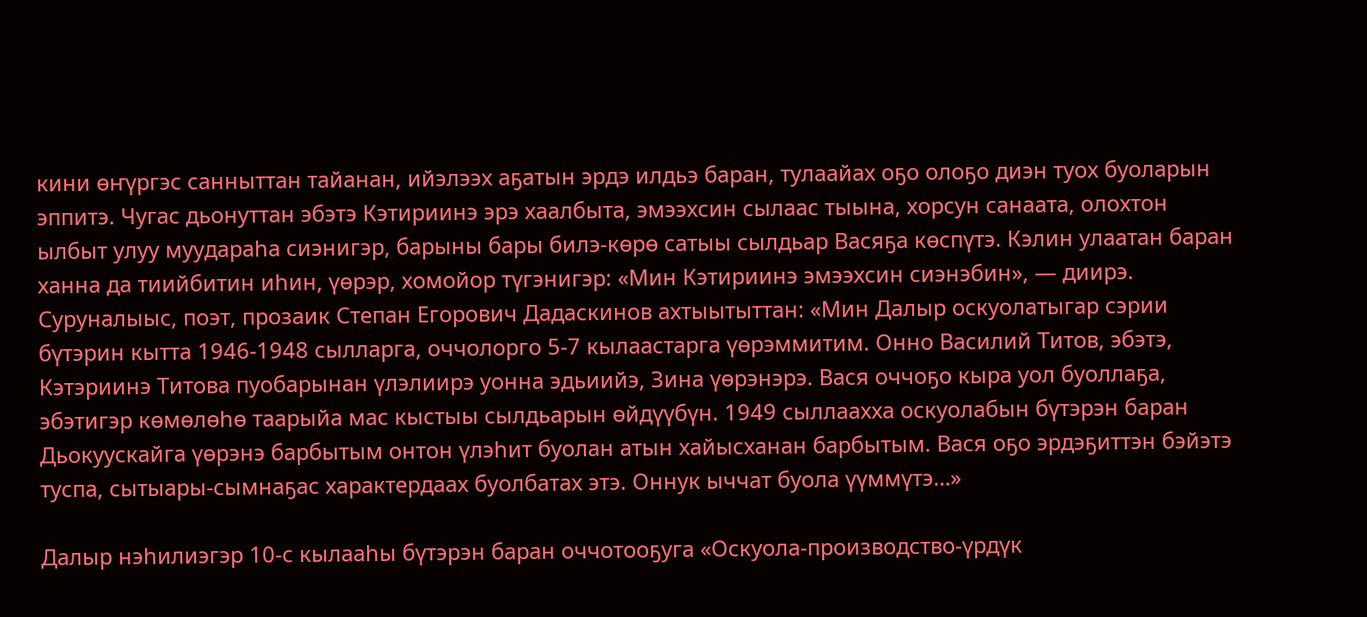кини өҥүргэс санныттан тайанан, ийэлээх аҕатын эрдэ илдьэ баран, тулаайах оҕо олоҕо диэн туох буоларын эппитэ. Чугас дьонуттан эбэтэ Кэтириинэ эрэ хаалбыта, эмээхсин сылаас тыына, хорсун санаата, олохтон ылбыт улуу муудараһа сиэнигэр, барыны бары билэ-көрө сатыы сылдьар Васяҕа көспүтэ. Кэлин улаатан баран ханна да тиийбитин иһин, үөрэр, хомойор түгэнигэр: «Мин Кэтириинэ эмээхсин сиэнэбин», — диирэ. Суруналыыс, поэт, прозаик Степан Егорович Дадаскинов ахтыытыттан: «Мин Далыр оскуолатыгар сэрии бүтэрин кытта 1946-1948 сылларга, оччолорго 5-7 кылаастарга үөрэммитим. Онно Василий Титов, эбэтэ, Кэтэриинэ Титова пуобарынан үлэлиирэ уонна эдьиийэ, Зина үөрэнэрэ. Вася оччоҕо кыра уол буоллаҕа, эбэтигэр көмөлөһө таарыйа мас кыстыы сылдьарын өйдүүбүн. 1949 сыллаахха оскуолабын бүтэрэн баран Дьокуускайга үөрэнэ барбытым онтон үлэһит буолан атын хайысханан барбытым. Вася оҕо эрдэҕиттэн бэйэтэ туспа, сытыары-сымнаҕас характердаах буолбатах этэ. Оннук ыччат буола үүммүтэ…»

Далыр нэһилиэгэр 10-с кылааһы бүтэрэн баран оччотооҕуга «Оскуола-производство-үрдүк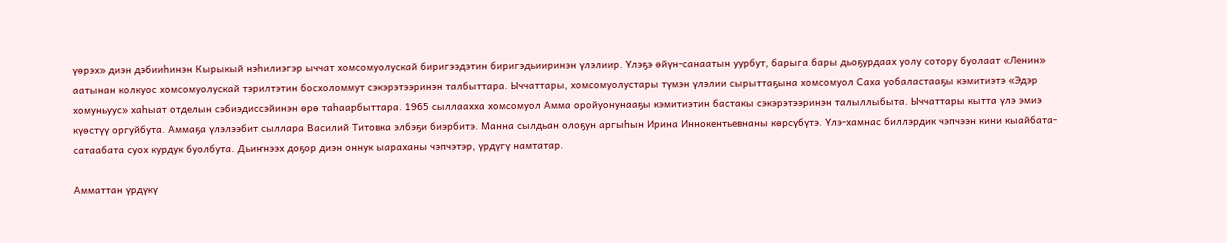үөрэх» диэн дэбииһинэн Кырыкый нэһилиэгэр ыччат хомсомуолускай биригээдэтин биригэдьииринэн үлэлиир. Үлэҕэ өйүн-санаатын уурбут, барыга бары дьоҕурдаах уолу сотору буолаат «Ленин» аатынан колкуос хомсомуолускай тэрилтэтин босхоломмут сэкэрэтээринэн талбыттара. Ыччаттары, хомсомуолустары түмэн үлэлии сырыттаҕына хомсомуол Саха уобаластааҕы кэмитиэтэ «Эдэр хомуньуус» хаһыат отделын сэбиэдиссэйинэн өрө таһаарбыттара. 1965 сыллаахха хомсомуол Амма оройуонунааҕы кэмитиэтин бастакы сэкэрэтээринэн талыллыбыта. Ыччаттары кытта үлэ эмиэ күөстүү оргуйбута. Аммаҕа үлэлээбит сыллара Василий Титовка элбэҕи биэрбитэ. Манна сылдьан олоҕун аргыһын Ирина Иннокентьевнаны көрсүбүтэ. Үлэ-хамнас биллэрдик чэпчээн кини кыайбата-сатаабата суох курдук буолбута. Дьиҥнээх доҕор диэн оннук ыараханы чэпчэтэр, үрдүгү намтатар.

Амматтан үрдүкү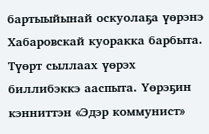бартыыйынай оскуолаҕа үөрэнэ Хабаровскай куоракка барбыта. Түөрт сыллаах үөрэх биллибэккэ ааспыта. Үөрэҕин кэнниттэн «Эдэр коммунист»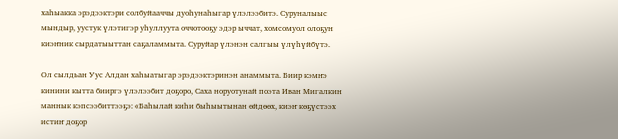хаһыакка эрэдээктэри солбуйааччы дуоһунаһыгар үлэлээбитэ. Суруналыыс мындыр, уустук үлэтигэр уһуллуута оччотооҕу эдэр ыччат, хомсомуол олоҕун киэҥник сырдатыыттан саҕаламмыта. Суруйар үлэнэн салгыы үлүһүйбүтэ.

Ол сылдьан Уус Алдан хаһыатыгар эрэдээктэринэн анаммыта. Биир кэмҥэ кинини кытта бииргэ үлэлээбит доҕоро, Саха норуотунай поэта Иван Мигалкин маннык кэпсээбиттээҕэ: «Баһылай киһи быһыытынан өйдөөх, киэҥ көҕүстээх истиҥ доҕор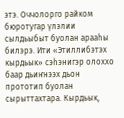этэ. Оччолорго райком бюротугар үлэлии сылдьыбыт буолан арааһы билэрэ. Ити «Этиллибэтэх кырдьык» сэһэнигэр олоххо баар дьиҥнээх дьон прототип буолан сырыттахтара. Кырдьык,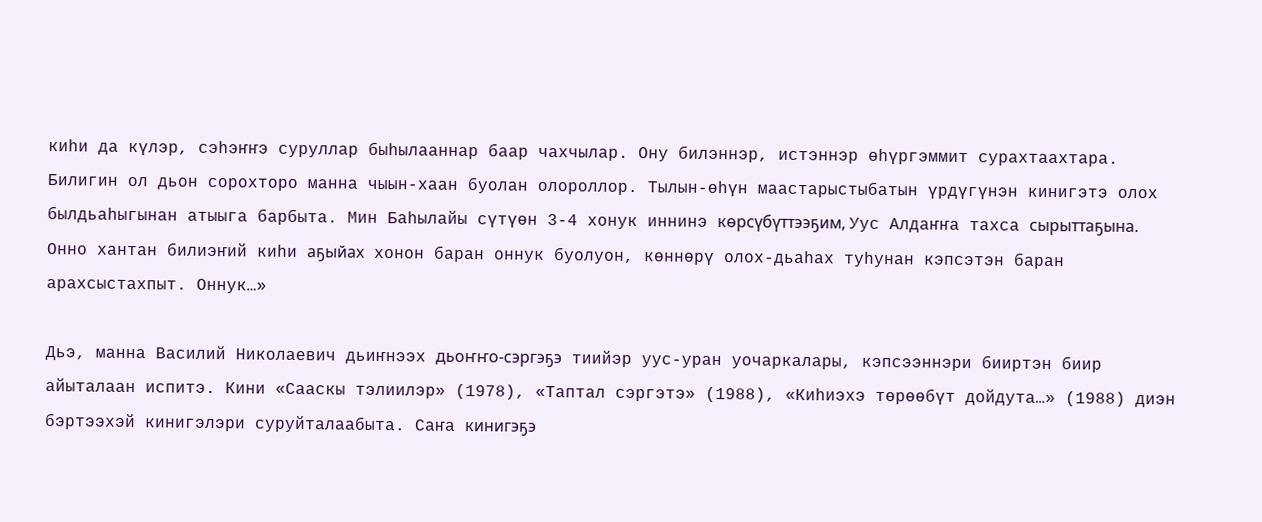киһи да күлэр, сэһэҥҥэ суруллар быһылааннар баар чахчылар. Ону билэннэр, истэннэр өһүргэммит сурахтаахтара. Билигин ол дьон сорохторо манна чыын-хаан буолан олороллор. Тылын-өһүн маастарыстыбатын үрдүгүнэн кинигэтэ олох былдьаһыгынан атыыга барбыта. Мин Баһылайы сүтүөн 3-4 хонук иннинэ көрсүбүттээҕим, Уус Алдаҥҥа тахса сырыттаҕына. Онно хантан билиэҥий киһи аҕыйах хонон баран оннук буолуон, көннөрү олох-дьаһах туһунан кэпсэтэн баран арахсыстахпыт. Оннук…»

Дьэ, манна Василий Николаевич дьиҥнээх дьоҥҥо-сэргэҕэ тиийэр уус-уран уочаркалары, кэпсээннэри бииртэн биир айыталаан испитэ. Кини «Сааскы тэлиилэр» (1978), «Таптал сэргэтэ» (1988), «Киһиэхэ төрөөбүт дойдута…» (1988) диэн бэртээхэй кинигэлэри суруйталаабыта. Саҥа кинигэҕэ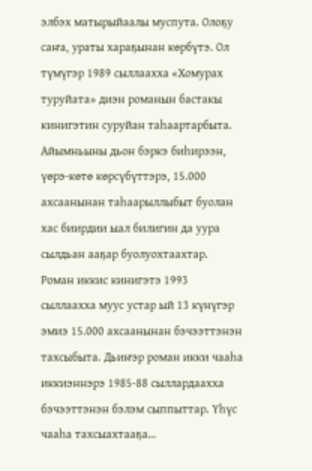элбэх матырыйаалы муспута. Олоҕу саҥа, ураты хараҕынан көрбүтэ. Ол түмүгэр 1989 сыллаахха «Хомурах туруйата» диэн романын бастакы кинигэтин суруйан таһаартарбыта. Айымньыны дьон бэркэ биһирээн, үөрэ-көтө көрсүбүттэрэ, 15.000 ахсаанынан таһаарыллыбыт буолан хас биирдии ыал билигин да уура сылдьан ааҕар буолуохтаахтар. Роман иккис кинигэтэ 1993 сыллаахха муус устар ый 13 күнүгэр эмиэ 15.000 ахсаанынан бэчээттэнэн тахсыбыта. Дьиҥэр роман икки чааһа иккиэннэрэ 1985-88 сыллардаахха бэчээттэнэн бэлэм сыппыттар. Үһүс чааһа тахсыахтааҕа…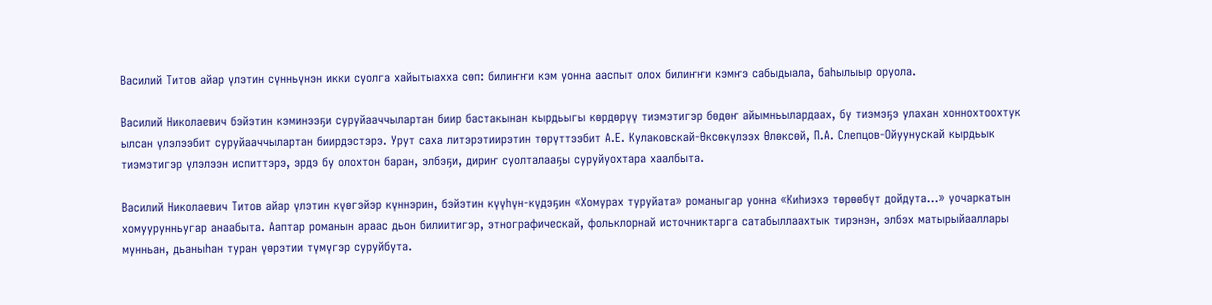Василий Титов айар үлэтин сүнньүнэн икки суолга хайытыахха сөп: билиҥҥи кэм уонна ааспыт олох билиҥҥи кэмҥэ сабыдыала, баһылыыр оруола.

Василий Николаевич бэйэтин кэминээҕи суруйааччылартан биир бастакынан кырдьыгы көрдөрүү тиэмэтигэр бөдөҥ айымньылардаах, бу тиэмэҕэ улахан хоннохтоохтук ылсан үлэлээбит суруйааччылартан биирдэстэрэ. Урут саха литэрэтиирэтин төрүттээбит А.Е. Кулаковскай-Өксөкүлээх Өлөксөй, П.А. Слепцов-Ойуунускай кырдьык тиэмэтигэр үлэлээн испиттэрэ, эрдэ бу олохтон баран, элбэҕи, дириҥ суолталааҕы суруйуохтара хаалбыта.

Василий Николаевич Титов айар үлэтин күөгэйэр күннэрин, бэйэтин күүһүн-күдэҕин «Хомурах туруйата» романыгар уонна «Киһиэхэ төрөөбүт дойдута…» уочаркатын хомуурунньугар анаабыта. Ааптар романын араас дьон билиитигэр, этнографическай, фольклорнай источниктарга сатабыллаахтык тирэнэн, элбэх матырыйааллары мунньан, дьаныһан туран үөрэтии түмүгэр суруйбута.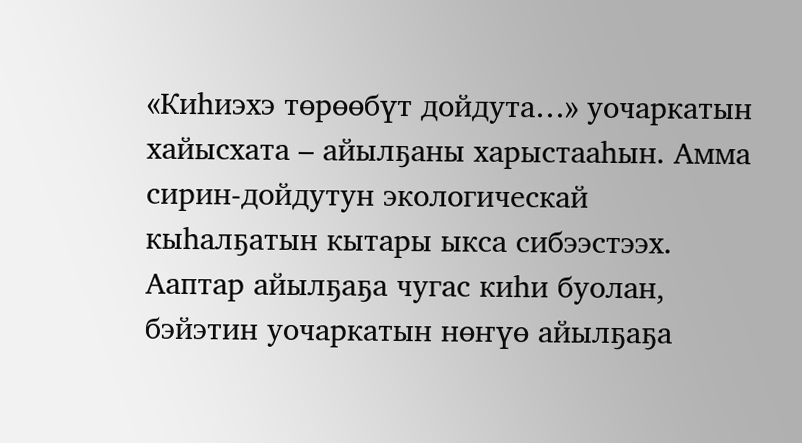«Киһиэхэ төрөөбүт дойдута…» уочаркатын хайысхата – айылҕаны харыстааһын. Амма сирин-дойдутун экологическай кыһалҕатын кытары ыкса сибээстээх. Ааптар айылҕаҕа чугас киһи буолан, бэйэтин уочаркатын нөҥүө айылҕаҕа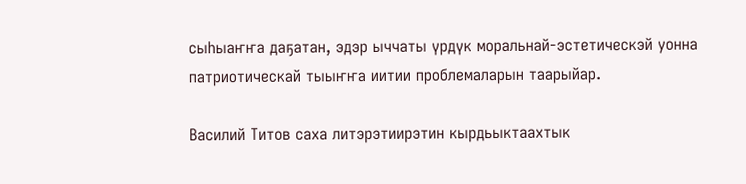сыһыаҥҥа даҕатан, эдэр ыччаты үрдүк моральнай-эстетическэй уонна патриотическай тыыҥҥа иитии проблемаларын таарыйар.

Василий Титов саха литэрэтиирэтин кырдьыктаахтык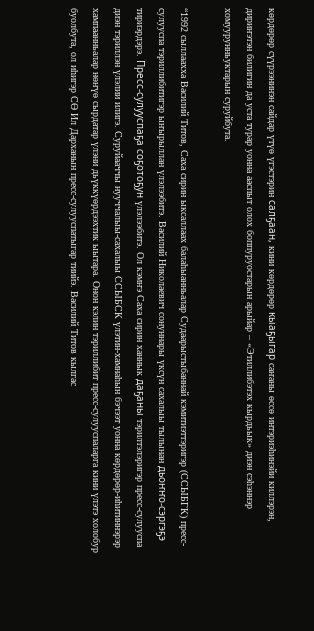көрдөрөр сүүрээнинэн сайдар үтүө үгэстэрин салҕаан, кини көрдөрөр кыаҕыгар саҥаны өссө интэриэһинэйи киллэрэн, дириҥэтэн билигин да уста турар уонна ааспыт олох боппуруостарын арыйар – «Этиллибэтэх кырдьык» диэн сэһэннэр хомуурунньуктарын суруйбута.

“1992 сыллаахха Василий Титов, Саха сирин ыксаллаах балаһыанньалар Судаарыстыбаннай кэмитиэттэригэр (ССЫБГК) пресс-сулууспа тэриллибитигэр ыҥырыллан үлэлээбитэ. Василий Николаевич сонуннары үксүн сахалыы тылынан дьоҥҥо-сэргэҕэ тириэрдэрэ. Пресс-сулууспаҕа соҕотоҕун үлэлээбитэ. Ол кэмҥэ Саха сирин ханнык даҕаны тэрилтэлэригэр пресс-сулууспа диэн тэриллэн үлэлии илигэ. Суруйааччы нууччалыы-сахалыы ССЫБСК үлэтин-хамнаһын бэчээт уонна көрдөрөр-иһитиннэрэр хампаанньалар нөҥүө сырдатар үлэни дьүккүөрдээхтик ыытара. Онон кэлин тэриллибит пресс-сулууспаларга кини үлэтэ холобур буолбута, ол иһигэр СӨ Ил Дарханын пресс-сулууспатыгар тиийэ. Василий Титов кылгас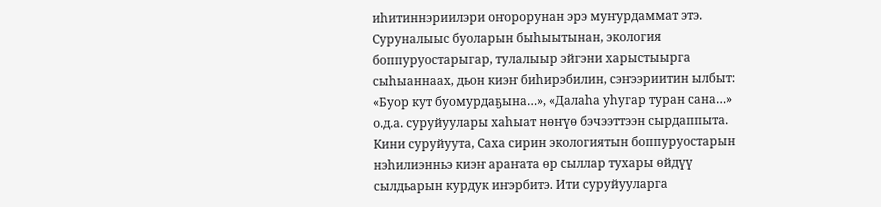иһитиннэриилэри оҥорорунан эрэ муҥурдаммат этэ. Суруналыыс буоларын быһыытынан, экология боппуруостарыгар, тулалыыр эйгэни харыстыырга сыһыаннаах, дьон киэҥ биһирэбилин, сэҥээриитин ылбыт: «Буор кут буомурдаҕына…», «Далаһа уһугар туран сана…» о.д.а. суруйуулары хаһыат нөҥүө бэчээттээн сырдаппыта. Кини суруйуута, Саха сирин экологиятын боппуруостарын нэһилиэнньэ киэҥ араҥата өр сыллар тухары өйдүү сылдьарын курдук иҥэрбитэ. Ити суруйууларга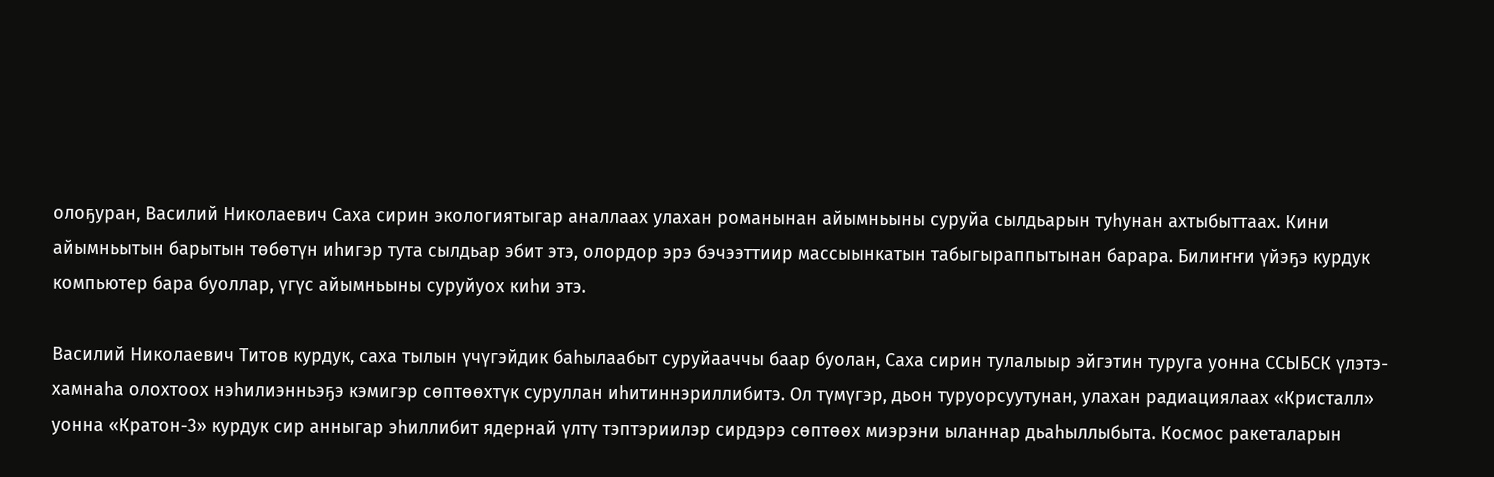олоҕуран, Василий Николаевич Саха сирин экологиятыгар аналлаах улахан романынан айымньыны суруйа сылдьарын туһунан ахтыбыттаах. Кини айымньытын барытын төбөтүн иһигэр тута сылдьар эбит этэ, олордор эрэ бэчээттиир массыынкатын табыгыраппытынан барара. Билиҥҥи үйэҕэ курдук компьютер бара буоллар, үгүс айымньыны суруйуох киһи этэ.

Василий Николаевич Титов курдук, саха тылын үчүгэйдик баһылаабыт суруйааччы баар буолан, Саха сирин тулалыыр эйгэтин туруга уонна ССЫБСК үлэтэ-хамнаһа олохтоох нэһилиэнньэҕэ кэмигэр сөптөөхтүк суруллан иһитиннэриллибитэ. Ол түмүгэр, дьон туруорсуутунан, улахан радиациялаах «Кристалл» уонна «Кратон-3» курдук сир анныгар эһиллибит ядернай үлтү тэптэриилэр сирдэрэ сөптөөх миэрэни ыланнар дьаһыллыбыта. Космос ракеталарын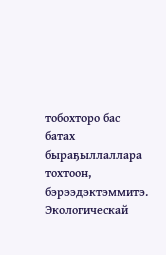тобохторо бас батах быраҕыллаллара тохтоон, бэрээдэктэммитэ. Экологическай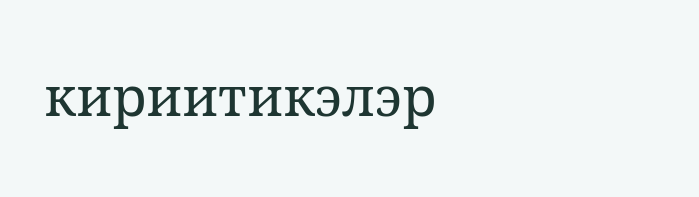кириитикэлэр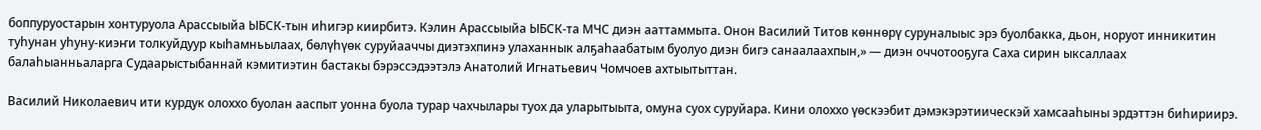боппуруостарын хонтуруола Арассыыйа ЫБСК-тын иһигэр киирбитэ. Кэлин Арассыыйа ЫБСК-та МЧС диэн ааттаммыта. Онон Василий Титов көннөрү суруналыыс эрэ буолбакка, дьон, норуот инникитин туһунан уһуну-киэҥи толкуйдуур кыһамньылаах, бөлүһүөк суруйааччы диэтэхпинэ улаханнык алҕаһаабатым буолуо диэн бигэ санаалаахпын,» — диэн оччотооҕуга Саха сирин ыксаллаах балаһыанньаларга Судаарыстыбаннай кэмитиэтин бастакы бэрэссэдээтэлэ Анатолий Игнатьевич Чомчоев ахтыытыттан.

Василий Николаевич ити курдук олоххо буолан ааспыт уонна буола турар чахчылары туох да уларытыыта, омуна суох суруйара. Кини олоххо үөскээбит дэмэкэрэтиическэй хамсааһыны эрдэттэн биһириирэ.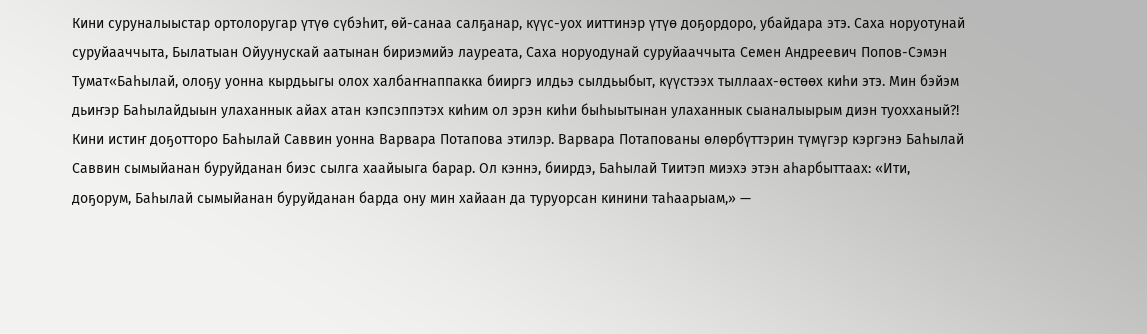Кини суруналыыстар ортолоругар үтүө сүбэһит, өй-санаа салҕанар, күүс-уох ииттинэр үтүө доҕордоро, убайдара этэ. Саха норуотунай суруйааччыта, Былатыан Ойуунускай аатынан бириэмийэ лауреата, Саха норуодунай суруйааччыта Семен Андреевич Попов-Сэмэн Тумат«Баһылай, олоҕу уонна кырдьыгы олох халбаҥнаппакка бииргэ илдьэ сылдьыбыт, күүстээх тыллаах-өстөөх киһи этэ. Мин бэйэм дьиҥэр Баһылайдыын улаханнык айах атан кэпсэппэтэх киһим ол эрэн киһи быһыытынан улаханнык сыаналыырым диэн туохханый?! Кини истиҥ доҕотторо Баһылай Саввин уонна Варвара Потапова этилэр. Варвара Потапованы өлөрбүттэрин түмүгэр кэргэнэ Баһылай Саввин сымыйанан буруйданан биэс сылга хаайыыга барар. Ол кэннэ, биирдэ, Баһылай Тиитэп миэхэ этэн аһарбыттаах: «Ити, доҕорум, Баһылай сымыйанан буруйданан барда ону мин хайаан да туруорсан кинини таһаарыам,» —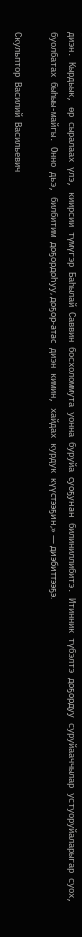диэн. Кырдьык, өр сыралаах үлэ, киирсии түмүгэр Баһылай Саввин босхоломмута уонна буруйа суоҕунан билиниллибитэ. Итинник түбэлтэ доҕордуу суруйааччылар устуоруйаларыгар суох, буолбатах быһыы-майгы. Онно дьэ, билбитим доҕордоһуу, доҕор-атас диэн кимин, хайдах курдук күүстээҕин,» — диэбиттээҕэ.

Скульптор Василий Васильевич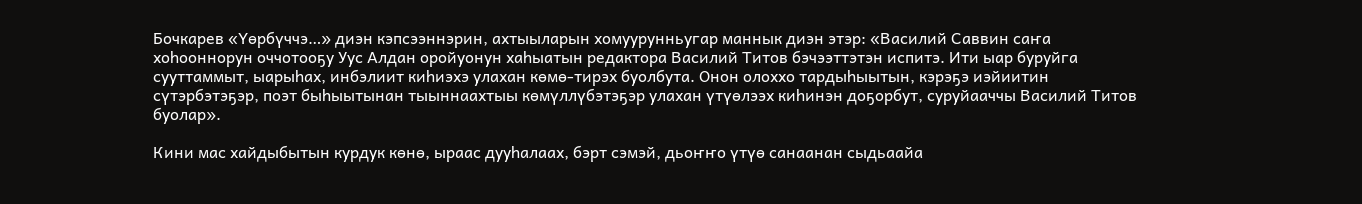Бочкарев «Үөрбүччэ…» диэн кэпсээннэрин, ахтыыларын хомуурунньугар маннык диэн этэр: «Василий Саввин саҥа хоһооннорун оччотооҕу Уус Алдан оройуонун хаһыатын редактора Василий Титов бэчээттэтэн испитэ. Ити ыар буруйга сууттаммыт, ыарыһах, инбэлиит киһиэхэ улахан көмө-тирэх буолбута. Онон олоххо тардыһыытын, кэрэҕэ иэйиитин сүтэрбэтэҕэр, поэт быһыытынан тыыннаахтыы көмүллүбэтэҕэр улахан үтүөлээх киһинэн доҕорбут, суруйааччы Василий Титов буолар».

Кини мас хайдыбытын курдук көнө, ыраас дууһалаах, бэрт сэмэй, дьоҥҥо үтүө санаанан сыдьаайа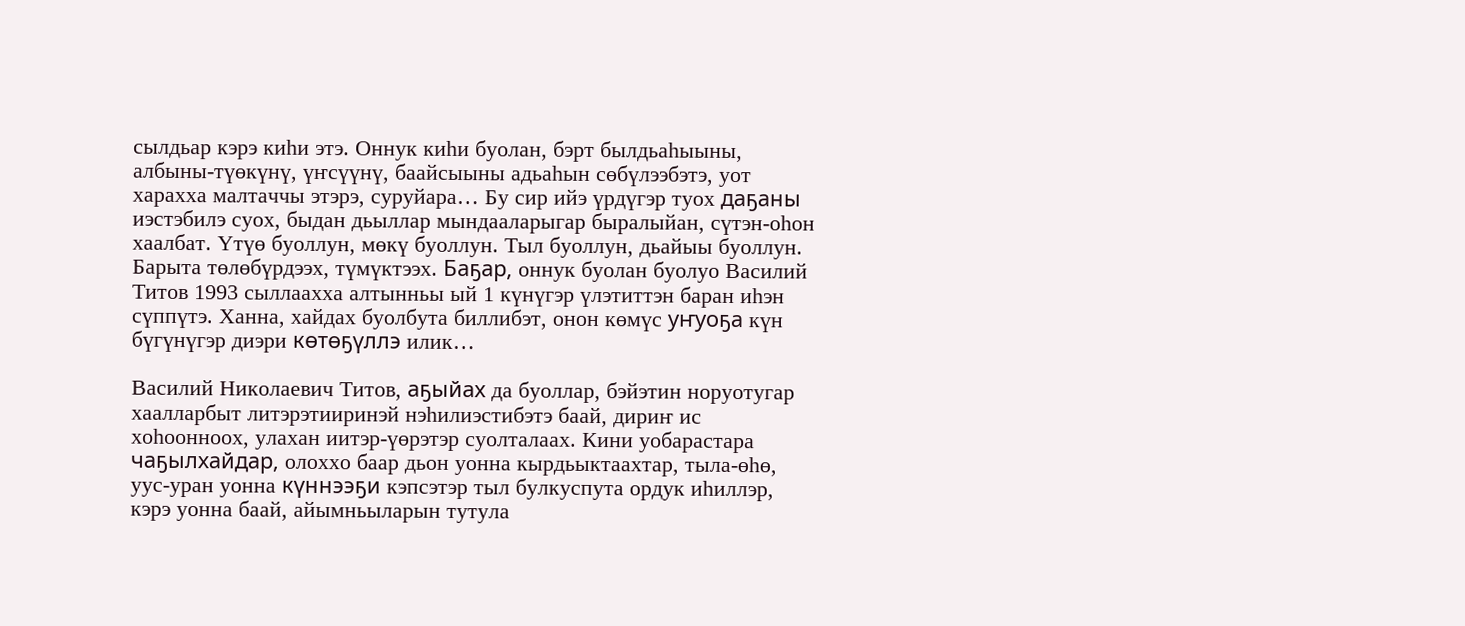сылдьар кэрэ киһи этэ. Оннук киһи буолан, бэрт былдьаһыыны, албыны-түөкүнү, үҥсүүнү, баайсыыны адьаһын сөбүлээбэтэ, уот харахха малтаччы этэрэ, суруйара… Бу сир ийэ үрдүгэр туох даҕаны иэстэбилэ суох, быдан дьыллар мындааларыгар быралыйан, сүтэн-оһон хаалбат. Үтүө буоллун, мөкү буоллун. Тыл буоллун, дьайыы буоллун. Барыта төлөбүрдээх, түмүктээх. Баҕар, оннук буолан буолуо Василий Титов 1993 сыллаахха алтынньы ый 1 күнүгэр үлэтиттэн баран иһэн сүппүтэ. Ханна, хайдах буолбута биллибэт, онон көмүс уҥуоҕа күн бүгүнүгэр диэри көтөҕүллэ илик…

Василий Николаевич Титов, аҕыйах да буоллар, бэйэтин норуотугар хаалларбыт литэрэтииринэй нэһилиэстибэтэ баай, дириҥ ис хоһоонноох, улахан иитэр-үөрэтэр суолталаах. Кини уобарастара чаҕылхайдар, олоххо баар дьон уонна кырдьыктаахтар, тыла-өһө, уус-уран уонна күннээҕи кэпсэтэр тыл булкуспута ордук иһиллэр, кэрэ уонна баай, айымньыларын тутула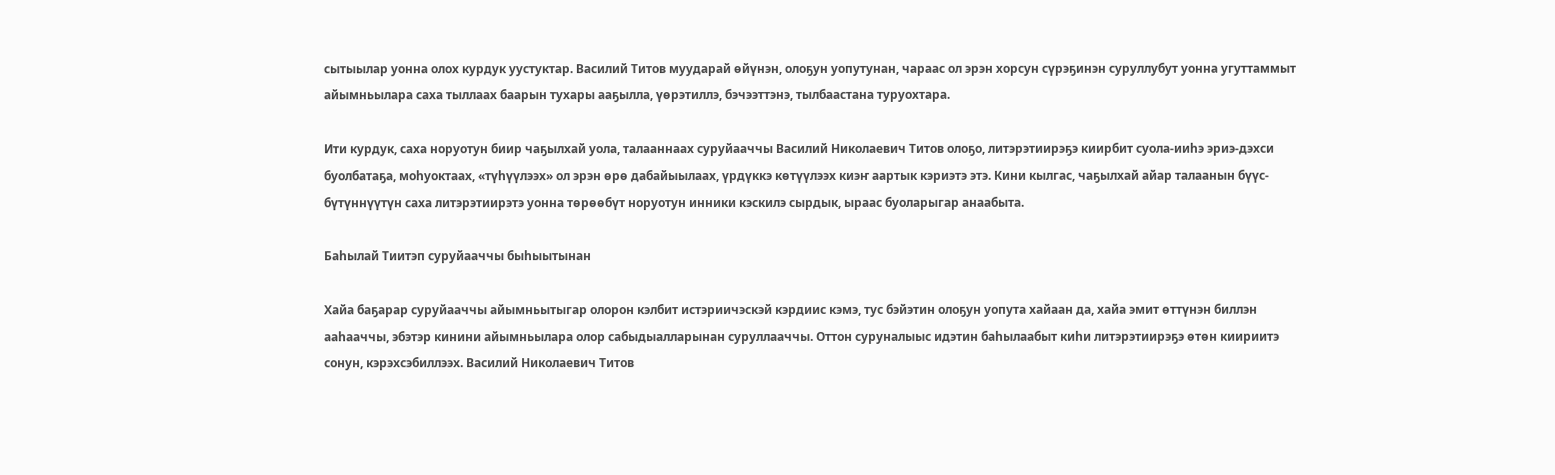сытыылар уонна олох курдук уустуктар. Василий Титов муударай өйүнэн, олоҕун уопутунан, чараас ол эрэн хорсун сүрэҕинэн суруллубут уонна угуттаммыт айымньылара саха тыллаах баарын тухары ааҕылла, үөрэтиллэ, бэчээттэнэ, тылбаастана туруохтара.

Ити курдук, саха норуотун биир чаҕылхай уола, талааннаах суруйааччы Василий Николаевич Титов олоҕо, литэрэтиирэҕэ киирбит суола-ииһэ эриэ-дэхси буолбатаҕа, моһуоктаах, «түһүүлээх» ол эрэн өрө дабайыылаах, үрдүккэ көтүүлээх киэҥ аартык кэриэтэ этэ. Кини кылгас, чаҕылхай айар талаанын бүүс-бүтүннүүтүн саха литэрэтиирэтэ уонна төрөөбүт норуотун инники кэскилэ сырдык, ыраас буоларыгар анаабыта.

Баһылай Тиитэп суруйааччы быһыытынан

Хайа баҕарар суруйааччы айымньытыгар олорон кэлбит истэриичэскэй кэрдиис кэмэ, тус бэйэтин олоҕун уопута хайаан да, хайа эмит өттүнэн биллэн ааһааччы, эбэтэр кинини айымньылара олор сабыдыалларынан суруллааччы. Оттон суруналыыс идэтин баһылаабыт киһи литэрэтиирэҕэ өтөн киириитэ сонун, кэрэхсэбиллээх. Василий Николаевич Титов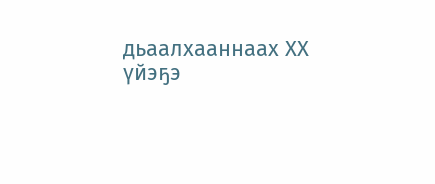дьаалхааннаах ХХ үйэҕэ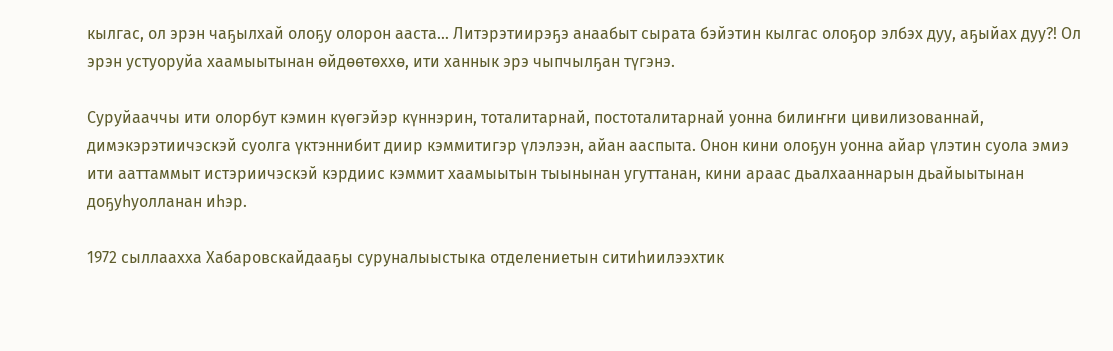кылгас, ол эрэн чаҕылхай олоҕу олорон ааста… Литэрэтиирэҕэ анаабыт сырата бэйэтин кылгас олоҕор элбэх дуу, аҕыйах дуу?! Ол эрэн устуоруйа хаамыытынан өйдөөтөххө, ити ханнык эрэ чыпчылҕан түгэнэ.

Суруйааччы ити олорбут кэмин күөгэйэр күннэрин, тоталитарнай, постоталитарнай уонна билиҥҥи цивилизованнай, димэкэрэтиичэскэй суолга үктэннибит диир кэммитигэр үлэлээн, айан ааспыта. Онон кини олоҕун уонна айар үлэтин суола эмиэ ити ааттаммыт истэриичэскэй кэрдиис кэммит хаамыытын тыынынан угуттанан, кини араас дьалхааннарын дьайыытынан доҕуһуолланан иһэр.

1972 сыллаахха Хабаровскайдааҕы суруналыыстыка отделениетын ситиһиилээхтик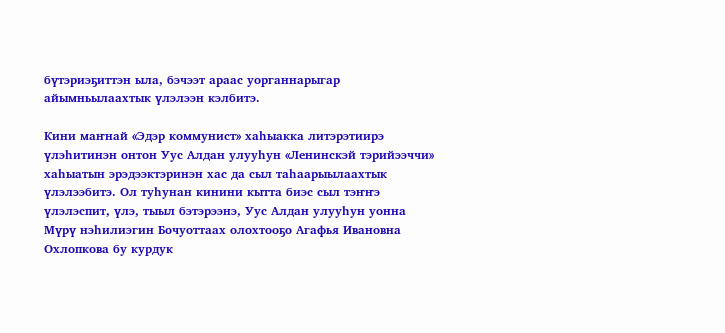бүтэриэҕиттэн ыла, бэчээт араас уорганнарыгар айымньылаахтык үлэлээн кэлбитэ.

Кини маҥнай «Эдэр коммунист» хаһыакка литэрэтиирэ үлэһитинэн онтон Уус Алдан улууһун «Ленинскэй тэрийээччи» хаһыатын эрэдээктэринэн хас да сыл таһаарыылаахтык үлэлээбитэ. Ол туһунан кинини кытта биэс сыл тэҥҥэ үлэлэспит, үлэ, тыыл бэтэрээнэ, Уус Алдан улууһун уонна Мүрү нэһилиэгин Бочуоттаах олохтооҕо Агафья Ивановна Охлопкова бу курдук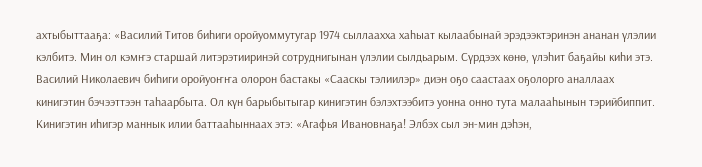ахтыбыттааҕа: «Василий Титов биһиги оройуоммутугар 1974 сыллаахха хаһыат кылаабынай эрэдээктэринэн ананан үлэлии кэлбитэ. Мин ол кэмҥэ старшай литэрэтииринэй сотруднигынан үлэлии сылдьарым. Сүрдээх көнө, үлэһит баҕайы киһи этэ. Василий Николаевич биһиги оройуоҥҥа олорон бастакы «Сааскы тэлиилэр» диэн оҕо саастаах оҕолорго аналлаах кинигэтин бэчээттээн таһаарбыта. Ол күн барыбытыгар кинигэтин бэлэхтээбитэ уонна онно тута малааһынын тэрийбиппит. Кинигэтин иһигэр маннык илии баттааһыннаах этэ: «Агафья Ивановнаҕа! Элбэх сыл эн-мин дэһэн,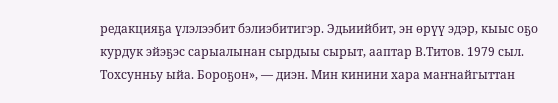редакцияҕа үлэлээбит бэлиэбитигэр. Эдьиийбит, эн өрүү эдэр, кыыс оҕо курдук эйэҕэс сарыалынан сырдыы сырыт, ааптар В.Титов. 1979 сыл. Тохсунньу ыйа. Бороҕон», — диэн. Мин кинини хара маҥнайгыттан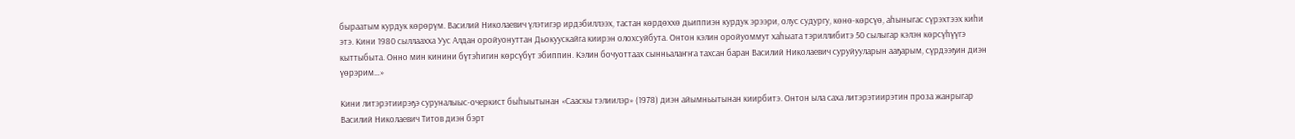быраатым курдук көрөрүм. Василий Николаевич үлэтигэр ирдэбиллээх, тастан көрдөххө дьиппиэн курдук эрээри, олус судургу, көнө-көрсүө, аһыныгас сүрэхтээх киһи этэ. Кини 1980 сыллаахха Уус Алдан оройуонуттан Дьокуускайга киирэн олохсуйбута. Онтон кэлин оройуоммут хаһыата тэриллибитэ 50 сылыгар кэлэн көрсүһүүгэ кыттыбыта. Онно мин кинини бүтэһигин көрсүбүт эбиппин. Кэлин бочуоттаах сынньалаҥҥа тахсан баран Василий Николаевич суруйууларын ааҕарым, сүрдээҕин диэн үөрэрим…»

Кини литэрэтиирэҕэ суруналыыс-очеркист быһыытынан «Сааскы тэлиилэр» (1978) диэн айымньытынан киирбитэ. Онтон ыла саха литэрэтиирэтин проза жанрыгар Василий Николаевич Титов диэн бэрт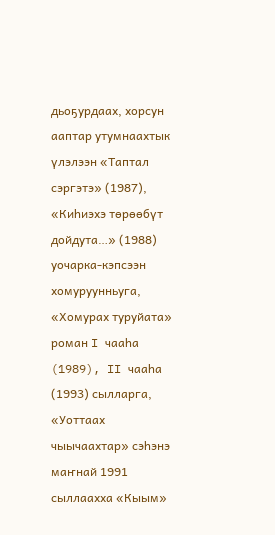дьоҕурдаах, хорсун ааптар утумнаахтык үлэлээн «Таптал сэргэтэ» (1987), «Киһиэхэ төрөөбүт дойдута…» (1988) уочарка-кэпсээн хомуруунньуга, «Хомурах туруйата» роман I чааһа (1989), II чааһа (1993) сылларга, «Уоттаах чыычаахтар» сэһэнэ маҥнай 1991 сыллаахха «Кыым»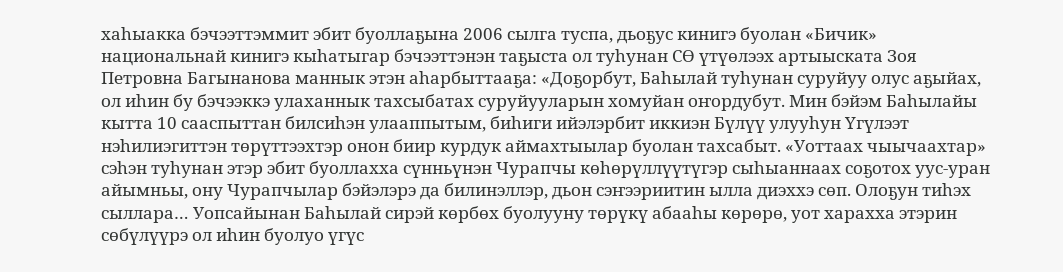хаһыакка бэчээттэммит эбит буоллаҕына 2006 сылга туспа, дьоҕус кинигэ буолан «Бичик» национальнай кинигэ кыһатыгар бэчээттэнэн таҕыста ол туһунан СӨ үтүөлээх артыыската Зоя Петровна Багынанова маннык этэн аһарбыттааҕа: «Доҕорбут, Баһылай туһунан суруйуу олус аҕыйах, ол иһин бу бэчээккэ улаханнык тахсыбатах суруйууларын хомуйан оҥордубут. Мин бэйэм Баһылайы кытта 10 сааспыттан билсиһэн улааппытым, биһиги ийэлэрбит иккиэн Бүлүү улууһун Үгүлээт нэһилиэгиттэн төрүттээхтэр онон биир курдук аймахтыылар буолан тахсабыт. «Уоттаах чыычаахтар» сэһэн туһунан этэр эбит буоллахха сүнньүнэн Чурапчы көһөрүллүүтүгэр сыһыаннаах соҕотох уус-уран айымньы, ону Чурапчылар бэйэлэрэ да билинэллэр, дьон сэҥээриитин ылла диэххэ сөп. Олоҕун тиһэх сыллара… Уопсайынан Баһылай сирэй көрбөх буолууну төрүкү абааһы көрөрө, уот харахха этэрин сөбүлүүрэ ол иһин буолуо үгүс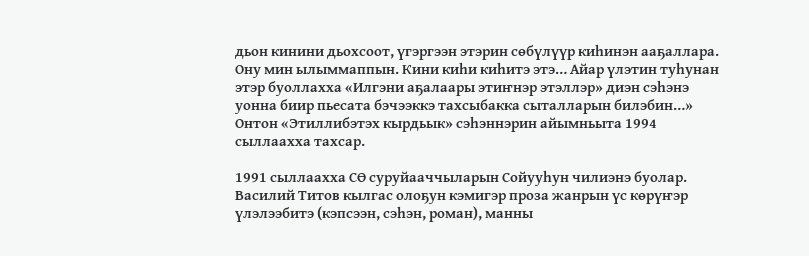дьон кинини дьохсоот, үгэргээн этэрин сөбүлүүр киһинэн ааҕаллара. Ону мин ылыммаппын. Кини киһи киһитэ этэ… Айар үлэтин туһунан этэр буоллахха «Илгэни аҕалаары этиҥнэр этэллэр» диэн сэһэнэ уонна биир пьесата бэчээккэ тахсыбакка сыталларын билэбин…» Онтон «Этиллибэтэх кырдьык» сэһэннэрин айымньыта 1994 сыллаахха тахсар.

1991 сыллаахха СӨ суруйааччыларын Сойууһун чилиэнэ буолар. Василий Титов кылгас олоҕун кэмигэр проза жанрын үс көрүҥэр үлэлээбитэ (кэпсээн, сэһэн, роман), манны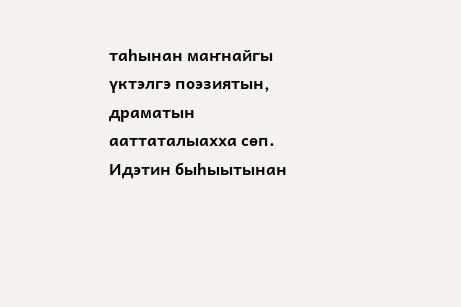таһынан маҥнайгы үктэлгэ поэзиятын, драматын ааттаталыахха сөп. Идэтин быһыытынан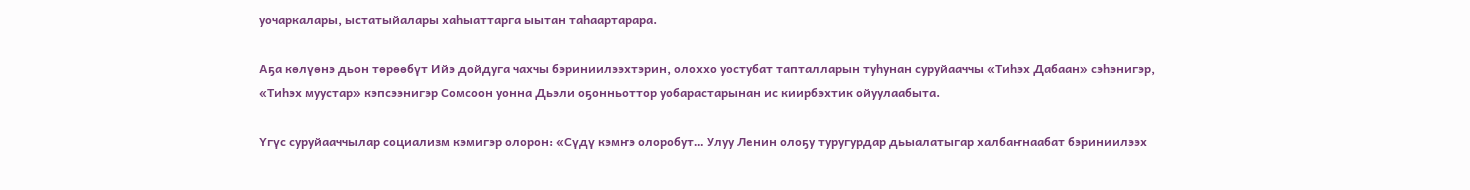уочаркалары, ыстатыйалары хаһыаттарга ыытан таһаартарара.

Аҕа көлүөнэ дьон төрөөбүт Ийэ дойдуга чахчы бэриниилээхтэрин, олоххо уостубат тапталларын туһунан суруйааччы «Тиһэх Дабаан» сэһэнигэр, «Тиһэх муустар» кэпсээнигэр Сомсоон уонна Дьэли оҕонньоттор уобарастарынан ис киирбэхтик ойуулаабыта.

Үгүс суруйааччылар социализм кэмигэр олорон: «Сүдү кэмҥэ олоробут… Улуу Ленин олоҕу туругурдар дьыалатыгар халбаҥнаабат бэриниилээх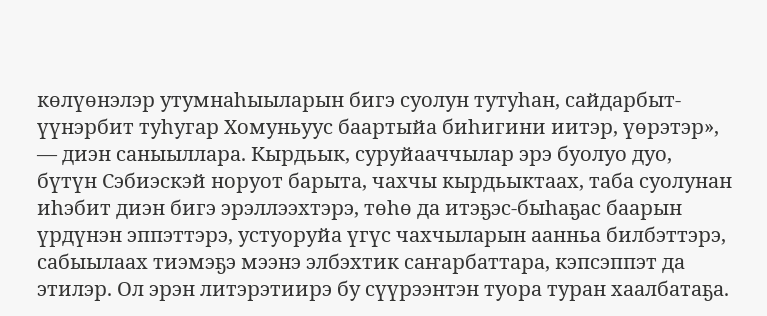көлүөнэлэр утумнаһыыларын бигэ суолун тутуһан, сайдарбыт-үүнэрбит туһугар Хомуньуус баартыйа биһигини иитэр, үөрэтэр»,  — диэн саныыллара. Кырдьык, суруйааччылар эрэ буолуо дуо, бүтүн Сэбиэскэй норуот барыта, чахчы кырдьыктаах, таба суолунан иһэбит диэн бигэ эрэллээхтэрэ, төһө да итэҕэс-быһаҕас баарын үрдүнэн эппэттэрэ, устуоруйа үгүс чахчыларын аанньа билбэттэрэ, сабыылаах тиэмэҕэ мээнэ элбэхтик саҥарбаттара, кэпсэппэт да этилэр. Ол эрэн литэрэтиирэ бу сүүрээнтэн туора туран хаалбатаҕа.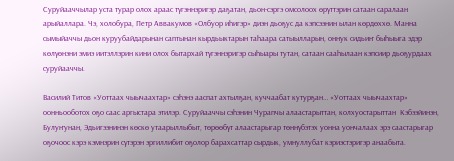Суруйааччылар уста турар олох араас түгэннэригэр даҕатан, дьон-сэргэ омсолоох өрүттэрин сатаан саралаан арыйаллара. Чэ, холобура, Петр Аввакумов «Олбуор иһигэр» диэн дьоҕус да кэпсээнин ылан көрдөххө. Манна сымыйаччы дьон куруубайдарынан саптынан кырдьыктарын таһаара сатыылларын, оннук сидьиҥ быһыыга эдэр көлүөнэни эмиэ иитэллэрин кини олох бытархай түгэннэригэр сыһыары тутан, сатаан сааһылаан кэпсиир дьоҕурдаах суруйааччы.

Василий Титов «Уоттаах чыычаахтар» сэһэнэ ааспат ахтылҕан, куччаабат кутурҕан… «Уоттаах чыычаахтар» оонньооботох оҕо саас аргыстара этилэр. Суруйааччы сэһэнин Чурапчы алаастарыттан, колхуостарыттан  Кэбээйинэн, Булуҥунан, Эдьигээнинэн көскө утаарыллыбыт, төрөөбүт алаастарыгар төннүбэтэх уонна уончалаах эрэ саастарыгар оҕочоос кэрэ кэмнэрин сүтэрэн эргиллибит оҕолор барахсаттар сырдык, умнуллубат кэриэстэригэр анаабыта.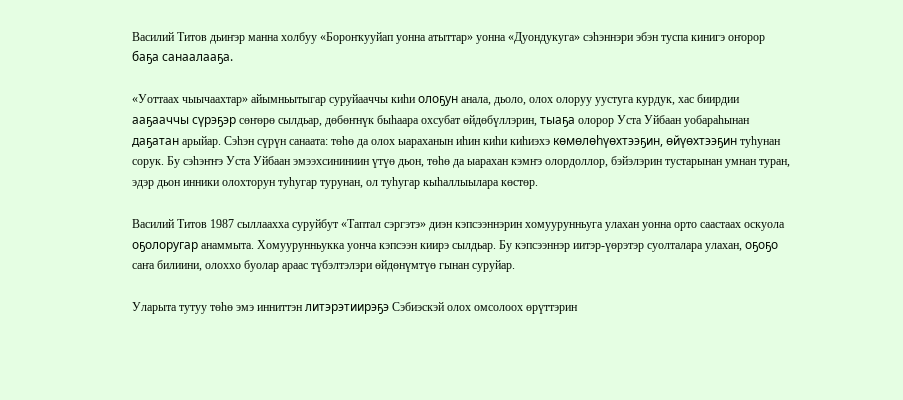Василий Титов дьиҥэр манна холбуу «Бороҥкууйап уонна атыттар» уонна «Дуондукуга» сэһэннэри эбэн туспа кинигэ оҥорор баҕа санаалааҕа.

«Уоттаах чыычаахтар» айымньытыгар суруйааччы киһи олоҕун анала, дьоло, олох олоруу уустуга курдук, хас биирдии ааҕааччы сүрэҕэр сөҥөрө сылдьар, дөбөҥнүк быһаара охсубат өйдөбүллэрин, тыаҕа олорор Уста Уйбаан уобараһынан даҕатан арыйар. Сэһэн сүрүн санаата: төһө да олох ыараханын иһин киһи киһиэхэ көмөлөһүөхтээҕин, өйүөхтээҕин туһунан сорук. Бу сэһэҥҥэ Уста Уйбаан эмээхсининиин үтүө дьон, төһө да ыарахан кэмҥэ олордоллор, бэйэлэрин тустарынан умнан туран, эдэр дьон инники олохторун туһугар турунан, ол туһугар кыһаллыылара көстөр.

Василий Титов 1987 сыллаахха суруйбут «Таптал сэргэтэ» диэн кэпсээннэрин хомуурунньуга улахан уонна орто саастаах оскуола оҕолоругар анаммыта. Хомуурунньукка уонча кэпсээн киирэ сылдьар. Бу кэпсээннэр иитэр-үөрэтэр суолталара улахан, оҕоҕо саҥа билиини, олоххо буолар араас түбэлтэлэри өйдөнүмтүө гынан суруйар.

Уларыта тутуу төһө эмэ инниттэн литэрэтиирэҕэ Сэбиэскэй олох омсолоох өрүттэрин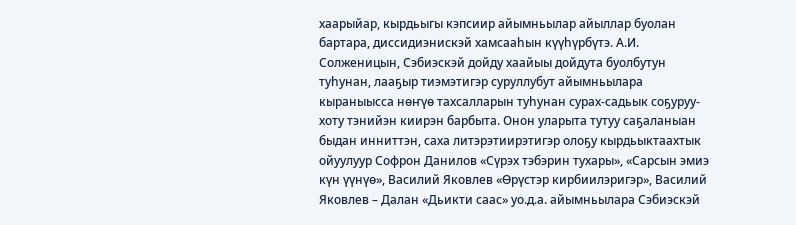хаарыйар, кырдьыгы кэпсиир айымньылар айыллар буолан бартара, диссидиэнискэй хамсааһын күүһүрбүтэ. А.И. Солженицын, Сэбиэскэй дойду хаайыы дойдута буолбутун туһунан, лааҕыр тиэмэтигэр суруллубут айымньылара кыраныысса нөҥүө тахсалларын туһунан сурах-садьык соҕуруу-хоту тэнийэн киирэн барбыта. Онон уларыта тутуу саҕаланыан быдан инниттэн, саха литэрэтиирэтигэр олоҕу кырдьыктаахтык ойуулуур Софрон Данилов «Сүрэх тэбэрин тухары», «Сарсын эмиэ күн үүнүө», Василий Яковлев «Өрүстэр кирбиилэригэр», Василий Яковлев – Далан «Дьикти саас» уо.д.а. айымньылара Сэбиэскэй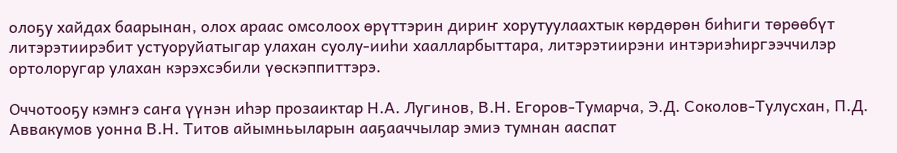олоҕу хайдах баарынан, олох араас омсолоох өрүттэрин дириҥ хорутуулаахтык көрдөрөн биһиги төрөөбүт литэрэтиирэбит устуоруйатыгар улахан суолу-ииһи хаалларбыттара, литэрэтиирэни интэриэһиргээччилэр ортолоругар улахан кэрэхсэбили үөскэппиттэрэ.

Оччотооҕу кэмҥэ саҥа үүнэн иһэр прозаиктар Н.А. Лугинов, В.Н. Егоров-Тумарча, Э.Д. Соколов-Тулусхан, П.Д. Аввакумов уонна В.Н. Титов айымньыларын ааҕааччылар эмиэ тумнан ааспат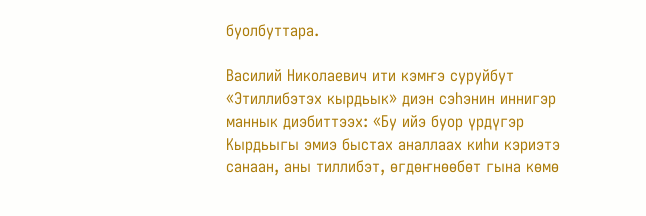буолбуттара.

Василий Николаевич ити кэмҥэ суруйбут «Этиллибэтэх кырдьык» диэн сэһэнин иннигэр маннык диэбиттээх: «Бу ийэ буор үрдүгэр Кырдьыгы эмиэ быстах аналлаах киһи кэриэтэ санаан, аны тиллибэт, өгдөҥнөөбөт гына көмө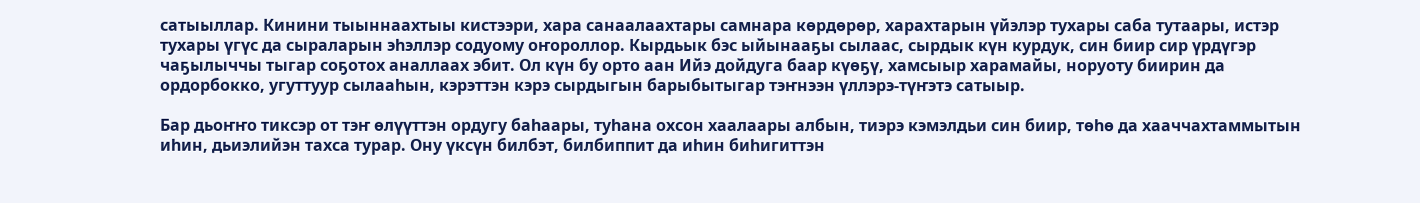сатыыллар. Кинини тыыннаахтыы кистээри, хара санаалаахтары самнара көрдөрөр, харахтарын үйэлэр тухары саба тутаары, истэр тухары үгүс да сыраларын эһэллэр содуому оҥороллор. Кырдьык бэс ыйынааҕы сылаас, сырдык күн курдук, син биир сир үрдүгэр чаҕылыччы тыгар соҕотох аналлаах эбит. Ол күн бу орто аан Ийэ дойдуга баар күөҕү, хамсыыр харамайы, норуоту биирин да ордорбокко, угуттуур сылааһын, кэрэттэн кэрэ сырдыгын барыбытыгар тэҥнээн үллэрэ-түҥэтэ сатыыр.

Бар дьоҥҥо тиксэр от тэҥ өлүүттэн ордугу баһаары, туһана охсон хаалаары албын, тиэрэ кэмэлдьи син биир, төһө да хааччахтаммытын иһин, дьиэлийэн тахса турар. Ону үксүн билбэт, билбиппит да иһин биһигиттэн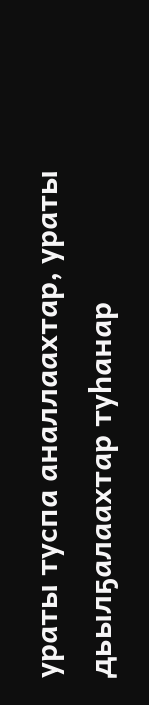ураты туспа аналлаахтар, ураты дьылҕалаахтар туһанар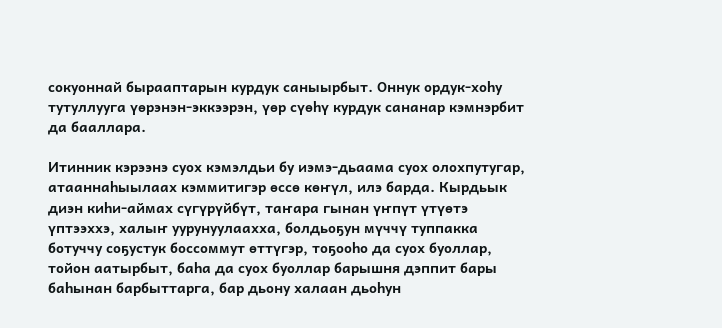сокуоннай бырааптарын курдук саныырбыт. Оннук ордук-хоһу тутуллууга үөрэнэн-эккээрэн, үөр сүөһү курдук сананар кэмнэрбит да бааллара.

Итинник кэрээнэ суох кэмэлдьи бу иэмэ-дьаама суох олохпутугар, атааннаһыылаах кэммитигэр өссө көҥүл, илэ барда. Кырдьык диэн киһи-аймах сүгүрүйбүт, таҥара гынан үҥпүт үтүөтэ үптээххэ, халыҥ уурунуулаахха, болдьоҕун мүччү туппакка ботуччу соҕустук боссоммут өттүгэр, тоҕооһо да суох буоллар, тойон аатырбыт, баһа да суох буоллар барышня дэппит бары баһынан барбыттарга, бар дьону халаан дьоһун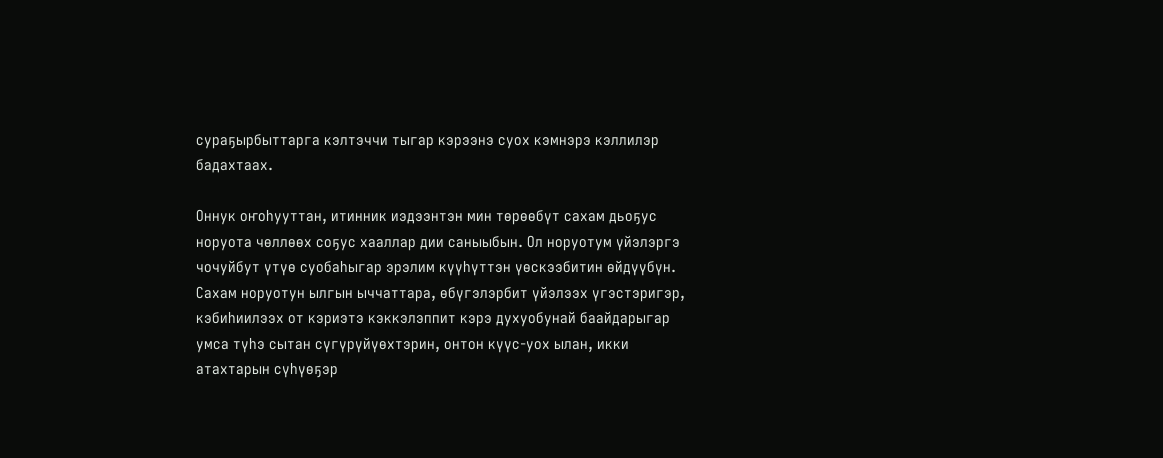сураҕырбыттарга кэлтэччи тыгар кэрээнэ суох кэмнэрэ кэллилэр бадахтаах.

Оннук оҥоһууттан, итинник иэдээнтэн мин төрөөбүт сахам дьоҕус норуота чөллөөх соҕус хааллар дии саныыбын. Ол норуотум үйэлэргэ чочуйбут үтүө суобаһыгар эрэлим күүһүттэн үөскээбитин өйдүүбүн. Сахам норуотун ылгын ыччаттара, өбүгэлэрбит үйэлээх үгэстэригэр, кэбиһиилээх от кэриэтэ кэккэлэппит кэрэ духуобунай баайдарыгар умса түһэ сытан сүгүрүйүөхтэрин, онтон күүс-уох ылан, икки атахтарын сүһүөҕэр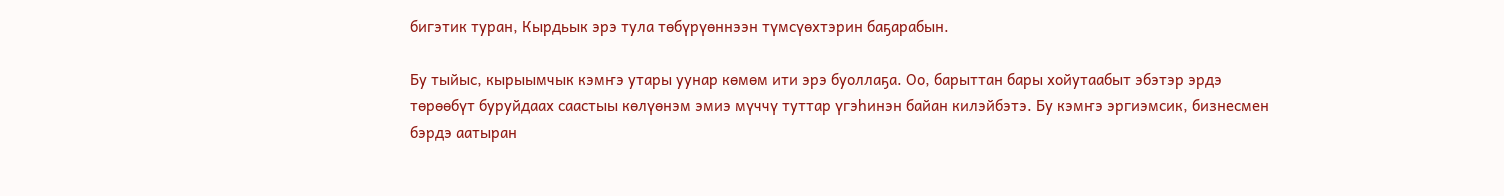бигэтик туран, Кырдьык эрэ тула төбүрүөннээн түмсүөхтэрин баҕарабын.

Бу тыйыс, кырыымчык кэмҥэ утары уунар көмөм ити эрэ буоллаҕа. Оо, барыттан бары хойутаабыт эбэтэр эрдэ төрөөбүт буруйдаах саастыы көлүөнэм эмиэ мүччү туттар үгэһинэн байан килэйбэтэ. Бу кэмҥэ эргиэмсик, бизнесмен бэрдэ аатыран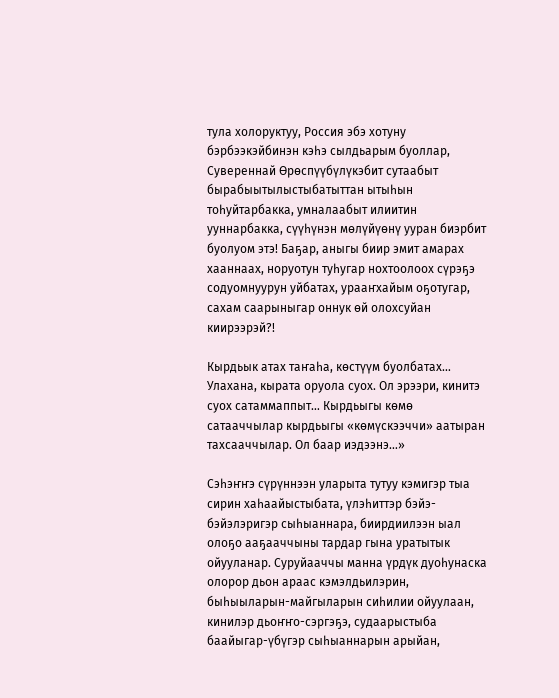тула холоруктуу, Россия эбэ хотуну бэрбээкэйбинэн кэһэ сылдьарым буоллар, Сувереннай Өрөспүүбүлүкэбит сутаабыт бырабыытылыстыбатыттан ытыһын тоһуйтарбакка, умналаабыт илиитин ууннарбакка, сүүһүнэн мөлүйүөнү ууран биэрбит буолуом этэ! Баҕар, аныгы биир эмит амарах хааннаах, норуотун туһугар нохтоолоох сүрэҕэ содуомнуурун уйбатах, урааҥхайым оҕотугар, сахам саарыныгар оннук өй олохсуйан киирээрэй?!

Кырдьык атах таҥаһа, көстүүм буолбатах… Улахана, кырата оруола суох. Ол эрээри, кинитэ суох сатаммаппыт… Кырдьыгы көмө сатааччылар кырдьыгы «көмүскээччи» аатыран тахсааччылар. Ол баар иэдээнэ…»

Сэһэҥҥэ сүрүннээн уларыта тутуу кэмигэр тыа сирин хаһаайыстыбата, үлэһиттэр бэйэ-бэйэлэригэр сыһыаннара, биирдиилээн ыал олоҕо ааҕааччыны тардар гына уратытык ойууланар. Суруйааччы манна үрдүк дуоһунаска олорор дьон араас кэмэлдьилэрин, быһыыларын-майгыларын сиһилии ойуулаан, кинилэр дьоҥҥо-сэргэҕэ, судаарыстыба баайыгар-үбүгэр сыһыаннарын арыйан,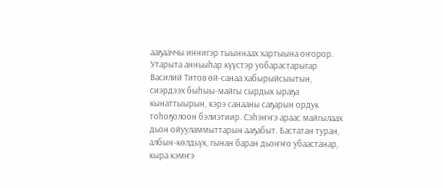ааҕааччы иннигэр тыыннаах хартыына оҥорор. Утарыта анньыһар күүстэр уобарастарыгар Василий Титов өй-санаа хабырыйсыытын, сиэрдээх быһыы-майгы сырдык ыраҕа кынаттыырын, кэрэ санааны саҕарын ордук тоһоҕолоон бэлиэтиир. Сэһэҥҥэ араас майгылаах дьон ойууламмыттарын ааҕабыт. Бастатан туран, албын-көлдьүк, гынан баран дьоҥҥо убаастанар, кыра кэмҥэ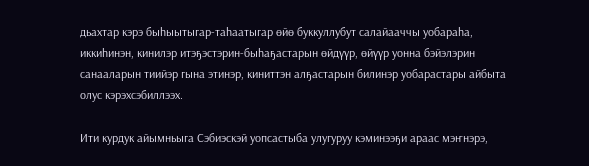дьахтар кэрэ быһыытыгар-таһаатыгар өйө буккуллубут салайааччы уобараһа, иккиһинэн, кинилэр итэҕэстэрин-быһаҕастарын өйдүүр, өйүүр уонна бэйэлэрин санааларын тиийэр гына этинэр, киниттэн алҕастарын билинэр уобарастары айбыта олус кэрэхсэбиллээх.

Ити курдук айымньыга Сэбиэскэй уопсастыба улугуруу кэминээҕи араас мэҥнэрэ,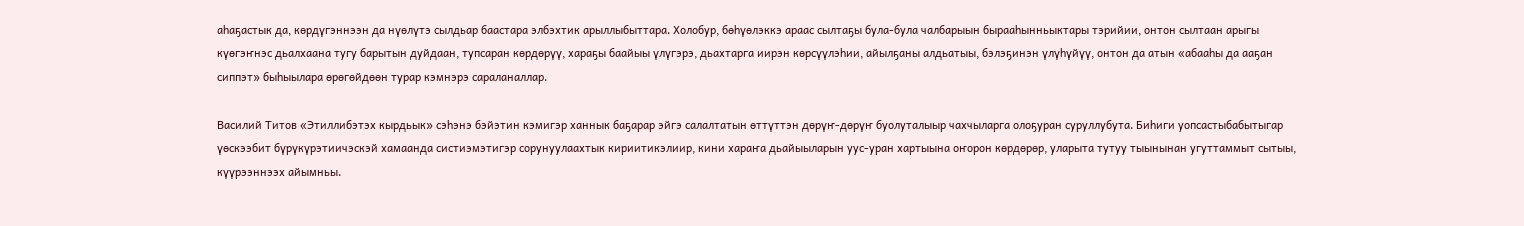аһаҕастык да, көрдүгэннээн да нүөлүтэ сылдьар баастара элбэхтик арыллыбыттара. Холобур, бөһүөлэккэ араас сылтаҕы була-була чалбарыын бырааһынньыктары тэрийии, онтон сылтаан арыгы күөгэҥнэс дьалхаана тугу барытын дуйдаан, тупсаран көрдөрүү, хараҕы баайыы үлүгэрэ, дьахтарга иирэн көрсүүлэһии, айылҕаны алдьатыы, бэлэҕинэн үлүһүйүү, онтон да атын «абааһы да ааҕан сиппэт» быһыылара өрөгөйдөөн турар кэмнэрэ сараланаллар.

Василий Титов «Этиллибэтэх кырдьык» сэһэнэ бэйэтин кэмигэр ханнык баҕарар эйгэ салалтатын өттүттэн дөрүҥ-дөрүҥ буолуталыыр чахчыларга олоҕуран суруллубута. Биһиги уопсастыбабытыгар үөскээбит бүрүкүрэтиичэскэй хамаанда систиэмэтигэр сорунуулаахтык кириитикэлиир, кини хараҥа дьайыыларын уус-уран хартыына оҥорон көрдөрөр, уларыта тутуу тыынынан угуттаммыт сытыы, күүрээннээх айымньы.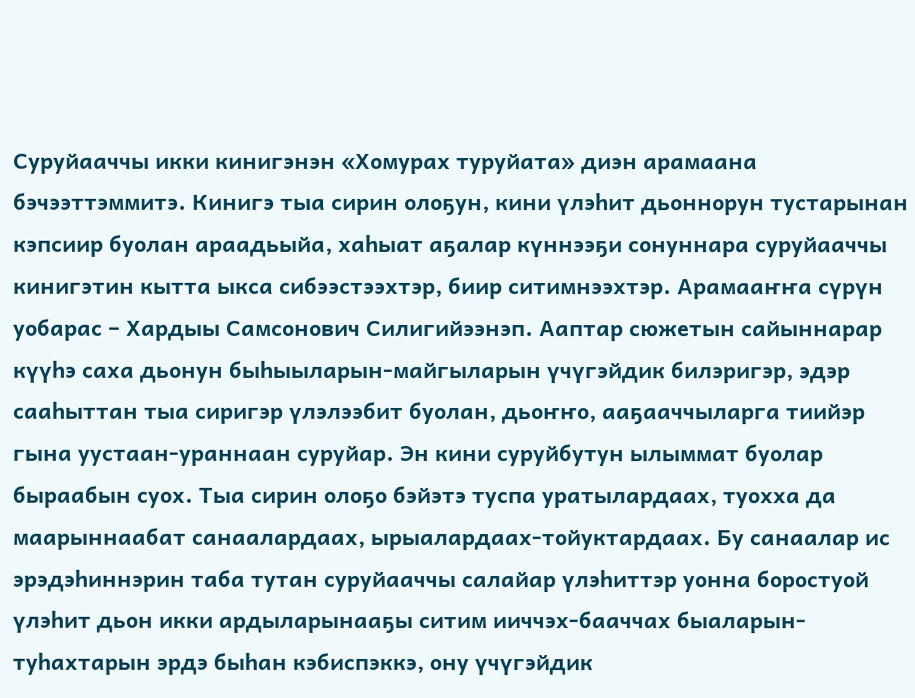Суруйааччы икки кинигэнэн «Хомурах туруйата» диэн арамаана бэчээттэммитэ. Кинигэ тыа сирин олоҕун, кини үлэһит дьоннорун тустарынан кэпсиир буолан араадьыйа, хаһыат аҕалар күннээҕи сонуннара суруйааччы кинигэтин кытта ыкса сибээстээхтэр, биир ситимнээхтэр. Арамааҥҥа сүрүн уобарас – Хардыы Самсонович Силигийээнэп. Ааптар сюжетын сайыннарар күүһэ саха дьонун быһыыларын-майгыларын үчүгэйдик билэригэр, эдэр сааһыттан тыа сиригэр үлэлээбит буолан, дьоҥҥо, ааҕааччыларга тиийэр гына уустаан-ураннаан суруйар. Эн кини суруйбутун ылыммат буолар быраабын суох. Тыа сирин олоҕо бэйэтэ туспа уратылардаах, туохха да маарыннаабат санаалардаах, ырыалардаах-тойуктардаах. Бу санаалар ис эрэдэһиннэрин таба тутан суруйааччы салайар үлэһиттэр уонна боростуой үлэһит дьон икки ардыларынааҕы ситим ииччэх-бааччах быаларын-туһахтарын эрдэ быһан кэбиспэккэ, ону үчүгэйдик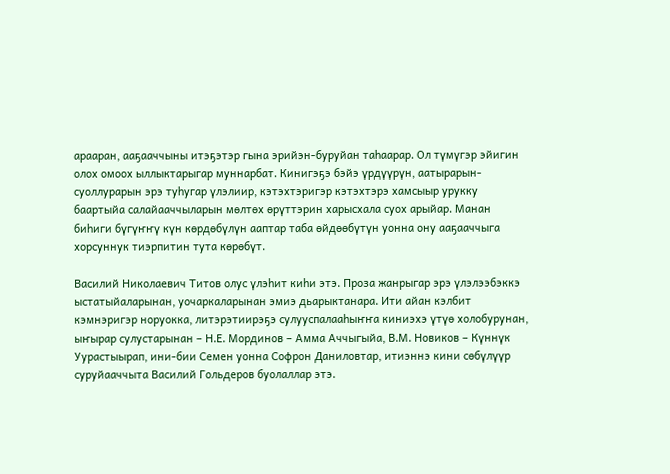арааран, ааҕааччыны итэҕэтэр гына эрийэн-буруйан таһаарар. Ол түмүгэр эйигин олох омоох ыллыктарыгар муннарбат. Кинигэҕэ бэйэ үрдүүрүн, аатырарын-суоллурарын эрэ туһугар үлэлиир, кэтэхтэригэр кэтэхтэрэ хамсыыр урукку баартыйа салайааччыларын мөлтөх өрүттэрин харысхала суох арыйар. Манан биһиги бүгүҥҥү күн көрдөбүлүн ааптар таба өйдөөбүтүн уонна ону ааҕааччыга хорсуннук тиэрпитин тута көрөбүт.

Василий Николаевич Титов олус үлэһит киһи этэ. Проза жанрыгар эрэ үлэлээбэккэ ыстатыйаларынан, уочаркаларынан эмиэ дьарыктанара. Ити айан кэлбит кэмнэригэр норуокка, литэрэтиирэҕэ сулууспалааһыҥҥа киниэхэ үтүө холобурунан, ыҥырар сулустарынан – Н.Е. Мординов – Амма Аччыгыйа, В.М. Новиков – Күннүк Уурастыырап, ини-бии Семен уонна Софрон Даниловтар, итиэннэ кини сөбүлүүр суруйааччыта Василий Гольдеров буолаллар этэ.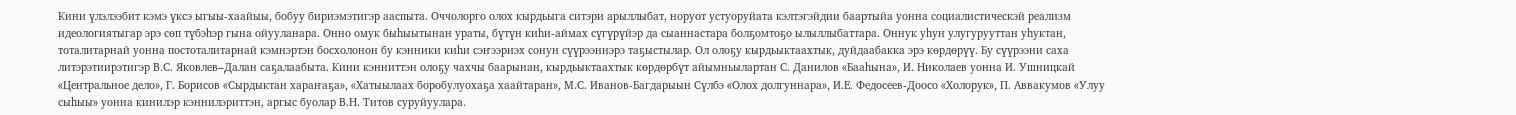Кини үлэлээбит кэмэ үксэ ыгыы-хаайыы, бобуу бириэмэтигэр ааспыта. Оччолорго олох кырдьыга ситэри арыллыбат, норуот устуоруйата кэлтэгэйдии баартыйа уонна социалистическэй реализм идеологиятыгар эрэ сөп түбэһэр гына ойууланара. Онно омук быһыытынан ураты, бүтүн киһи-аймах сүгүрүйэр да сыаннастара болҕомтоҕо ылыллыбаттара. Оннук уһун улугурууттан уһуктан, тоталитарнай уонна постоталитарнай кэмнэртэн босхолонон бу кэнники киһи сэҥээриэх сонун сүүрээннэрэ таҕыстылар. Ол олоҕу кырдьыктаахтык, дуйдаабакка эрэ көрдөрүү. Бу сүүрээни саха литэрэтиирэтигэр В.С. Яковлев–Далан саҕалаабыта. Кини кэнниттэн олоҕу чахчы баарынан, кырдьыктаахтык көрдөрбүт айымньылартан С. Данилов «Бааһына», И. Николаев уонна И. Ушницкай «Центральное дело», Г. Борисов «Сырдыктан хараҥаҕа», «Хатыылаах боробулуохаҕа хаайтаран», М.С. Иванов-Багдарыын Сүлбэ «Олох долгуннара», И.Е. Федосеев-Доосо «Холорук», П. Аввакумов «Улуу сыһыы» уонна кинилэр кэннилэриттэн, аргыс буолар В.Н. Титов суруйуулара.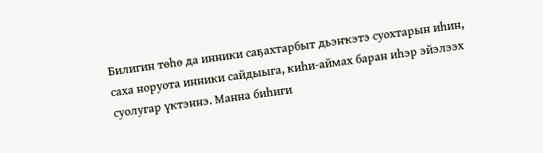Билигин төһө да инники саҕахтарбыт дьэҥкэтэ суохтарын иһин, саха норуота инники сайдыыга, киһи-аймах баран иһэр эйэлээх суолугар үктэннэ. Манна биһиги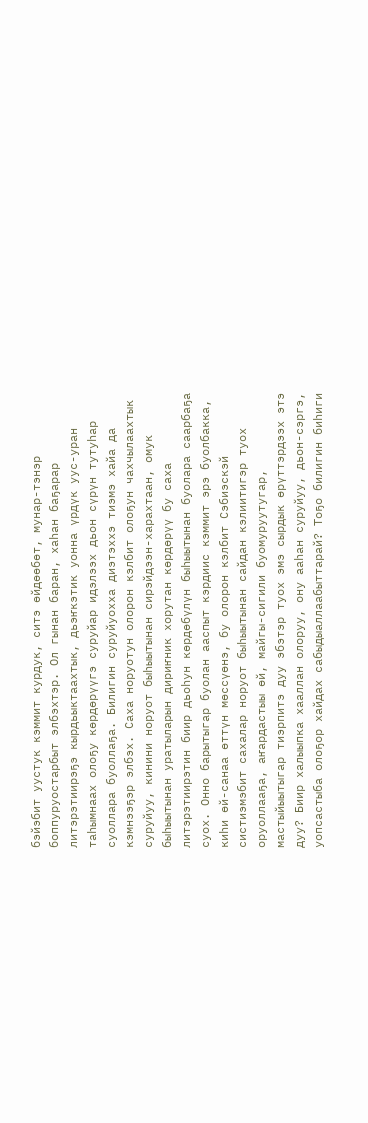бэйэбит уустук кэммит курдук, ситэ өйдөөбөт, мунар-тэнэр боппуруостарбыт элбэхтэр. Ол гынан баран, хаһан баҕарар литэрэтиирэҕэ кырдьыктаахтык, дьэҥкэтик уонна үрдүк уус-уран таһымнаах олоҕу көрдөрүүгэ суруйар идэлээх дьон сүрүн тутуһар суоллара буоллаҕа. Билигин суруйуохха диэтэххэ тиэмэ хайа да кэмнээҕэр элбэх. Саха норуотун олорон кэлбит олоҕун чахчылаахтык суруйуу, кинини норуот быһыытынан сирэйдээн-харахтаан, омук быһыытынан уратыларын дириҥник хорутан көрдөрүү бу саха литэрэтиирэтин биир дьоһун көрдөбүлүн быһыытынан буолара саарбаҕа суох. Онно барытыгар буолан ааспыт кэрдиис кэммит эрэ буолбакка, киһи өй-санаа өттүн мөссүөнэ, бу олорон кэлбит Сэбиэскэй систиэмэбит сахалар норуот быһыытынан сайдан кэлиитигэр туох оруоллааҕа, аҥардастыы өй, майгы-сигили буомуруутугар, мастыйыытыгар тиэрпитэ дуу эбэтэр туох эмэ сырдык өрүттэрдээх этэ дуу? Биир халыыпка хааллан олоруу, ону ааһан суруйуу, дьон-сэргэ, уопсастыба олоҕор хайдах сабыдыаллаабыттарай? Тоҕо билигин биһиги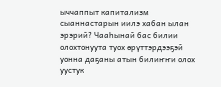ыччаппыт капитализм сыаннастарын иилэ хабан ылан эрэрий? Чааһынай бас билии олохтонуута туох өрүттэрдээҕэй уонна даҕаны атын билиҥҥи олох уустук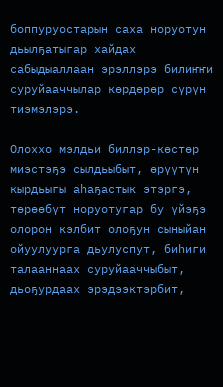боппуруостарын саха норуотун дьылҕатыгар хайдах сабыдыаллаан эрэллэрэ билиҥҥи суруйааччылар көрдөрөр сүрүн тиэмэлэрэ.

Олоххо мэлдьи биллэр-көстөр миэстэҕэ сылдьыбыт, өрүүтүн кырдьыгы аһаҕастык этэргэ, төрөөбүт норуотугар бу үйэҕэ олорон кэлбит олоҕун сыныйан ойуулуурга дьулуспут, биһиги талааннаах суруйааччыбыт, дьоҕурдаах эрэдээктэрбит,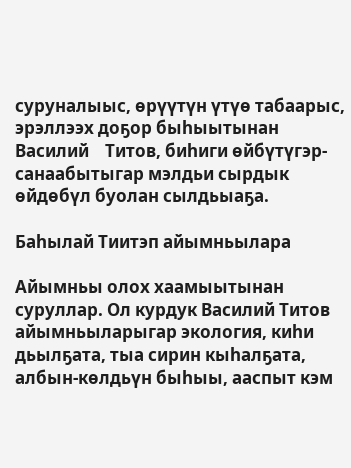суруналыыс, өрүүтүн үтүө табаарыс, эрэллээх доҕор быһыытынан Василий    Титов, биһиги өйбүтүгэр-санаабытыгар мэлдьи сырдык өйдөбүл буолан сылдьыаҕа.

Баһылай Тиитэп айымньылара

Айымньы олох хаамыытынан суруллар. Ол курдук Василий Титов айымньыларыгар экология, киһи дьылҕата, тыа сирин кыһалҕата, албын-көлдьүн быһыы, ааспыт кэм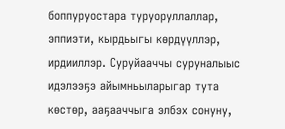боппуруостара туруоруллаллар, эппиэти, кырдьыгы көрдүүллэр, ирдииллэр. Суруйааччы суруналыыс идэлээҕэ айымньыларыгар тута көстөр, ааҕааччыга элбэх сонуну,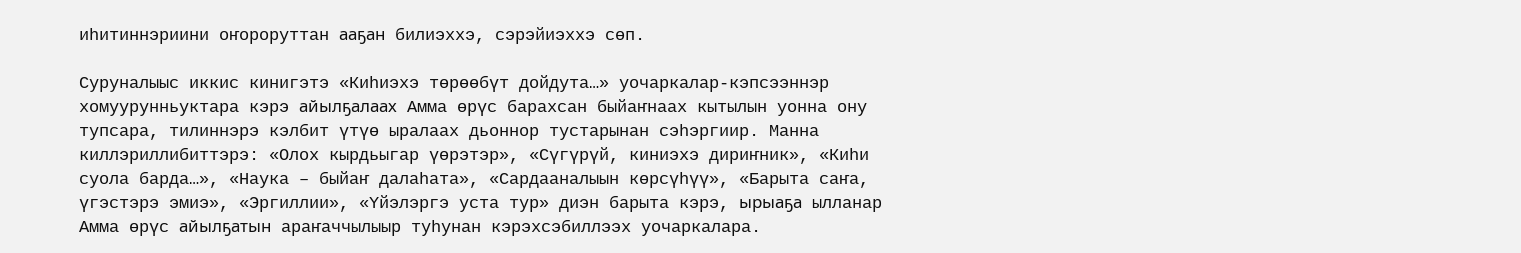иһитиннэриини оҥороруттан ааҕан билиэххэ, сэрэйиэххэ сөп.

Суруналыыс иккис кинигэтэ «Киһиэхэ төрөөбүт дойдута…» уочаркалар-кэпсээннэр хомуурунньуктара кэрэ айылҕалаах Амма өрүс барахсан быйаҥнаах кытылын уонна ону тупсара, тилиннэрэ кэлбит үтүө ыралаах дьоннор тустарынан сэһэргиир. Манна киллэриллибиттэрэ: «Олох кырдьыгар үөрэтэр», «Сүгүрүй, киниэхэ дириҥник», «Киһи суола барда…», «Наука – быйаҥ далаһата», «Сардааналыын көрсүһүү», «Барыта саҥа, үгэстэрэ эмиэ», «Эргиллии», «Үйэлэргэ уста тур» диэн барыта кэрэ, ырыаҕа ылланар Амма өрүс айылҕатын араҥаччылыыр туһунан кэрэхсэбиллээх уочаркалара.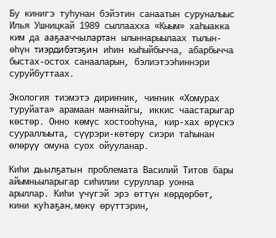Бу кинигэ туһунан бэйэтин санаатын суруналыыс Илья Ушницкай 1989 сыллаахха «Кыым» хаһыакка ким да ааҕааччылартан ылыннарыылаах тылын-өһүн тиэрдибэтэҕин иһин кыһыйбычча, абарбычча быстах-остох санааларын, бэлиэтээһиннэри суруйбуттаах.

Экология тиэмэтэ дириҥник, чиҥник «Хомурах туруйата» арамаан маҥнайгы, иккис чаастарыгар көстөр. Онно көмүс хостооһуна, кир-хах өрүскэ суураллыыта, сүүрэри-көтөрү сиэри таһынан өлөрүү омуна суох ойууланар.

Киһи дьылҕатын проблемата Василий Титов бары айымньыларыгар сиһилии суруллар уонна арыллар. Киһи үчүгэй эрэ өттүн көрдөрбөт, кини куһаҕан, мөкү өрүттэрин,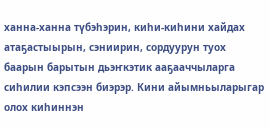ханна-ханна түбэһэрин, киһи-киһини хайдах атаҕастыырын, сэниирин, сордуурун туох баарын барытын дьэҥкэтик ааҕааччыларга сиһилии кэпсээн биэрэр. Кини айымньыларыгар олох киһиннэн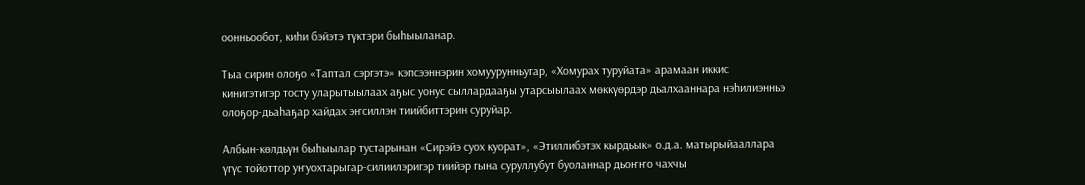оонньообот, киһи бэйэтэ түктэри быһыыланар.

Тыа сирин олоҕо «Таптал сэргэтэ» кэпсээннэрин хомуурунньугар, «Хомурах туруйата» арамаан иккис кинигэтигэр тосту уларытыылаах аҕыс уонус сыллардааҕы утарсыылаах мөккүөрдэр дьалхааннара нэһилиэнньэ олоҕор-дьаһаҕар хайдах эҥсиллэн тиийбиттэрин суруйар.

Албын-көлдьүн быһыылар тустарынан «Сирэйэ суох куорат», «Этиллибэтэх кырдьык» о.д.а. матырыйааллара үгүс тойоттор уҥуохтарыгар-силиилэригэр тиийэр гына суруллубут буоланнар дьоҥҥо чахчы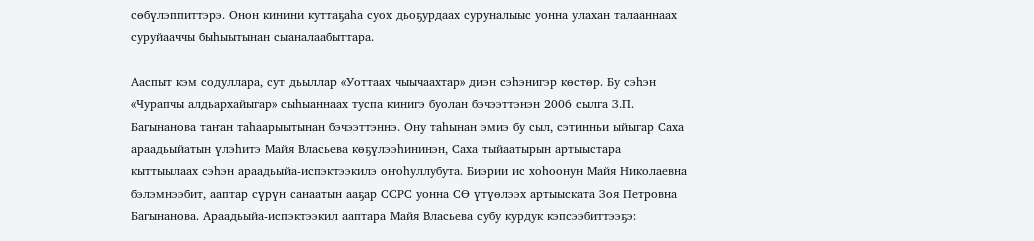сөбүлэппиттэрэ. Онон кинини куттаҕаһа суох дьоҕурдаах суруналыыс уонна улахан талааннаах суруйааччы быһыытынан сыаналаабыттара.

Ааспыт кэм содуллара, сут дьыллар «Уоттаах чыычаахтар» диэн сэһэнигэр көстөр. Бу сэһэн «Чурапчы алдьархайыгар» сыһыаннаах туспа кинигэ буолан бэчээттэнэн 2006 сылга З.П. Багынанова таҥан таһаарыытынан бэчээттэннэ. Ону таһынан эмиэ бу сыл, сэтинньи ыйыгар Саха араадьыйатын үлэһитэ Майя Власьева көҕүлээһининэн, Саха тыйаатырын артыыстара кыттыылаах сэһэн араадьыйа-испэктээкилэ оҥоһуллубута. Биэрии ис хоһоонун Майя Николаевна бэлэмнээбит, ааптар сүрүн санаатын ааҕар ССРС уонна СӨ үтүөлээх артыыската Зоя Петровна Багынанова. Араадьыйа-испэктээкил ааптара Майя Власьева субу курдук кэпсээбиттээҕэ: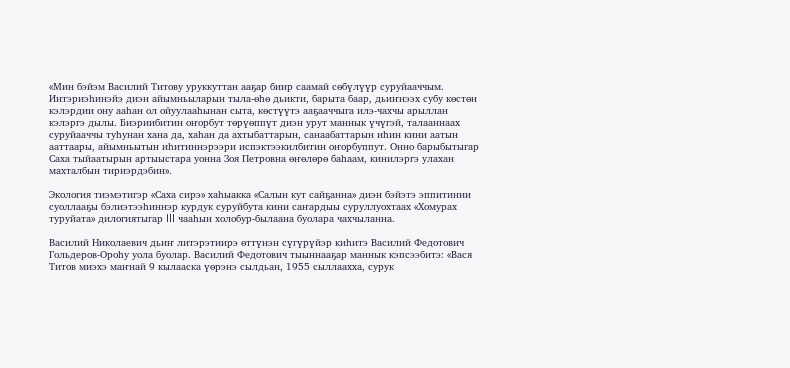«Мин бэйэм Василий Титову уруккуттан ааҕар биир саамай сөбүлүүр суруйааччым. Интэриэһинэйэ диэн айымньыларын тыла-өһө дьикти, барыта баар, дьиҥнээх субу көстөн кэлэрдии ону ааһан ол ойуулааһынан сыта, көстүүтэ ааҕааччыга илэ-чахчы арыллан кэлэргэ дылы. Биэриибитин оҥорбут төрүөппүт диэн урут маннык үчүгэй, талааннаах суруйааччы туһунан хана да, хаһан да ахтыбаттарын, санаабаттарын иһин кини аатын ааттаары, айымньытын иһитиннэрээри испэктээкилбитин оҥорбуппут. Онно барыбытыгар Саха тыйаатырын артыыстара уонна Зоя Петровна өҥөлөрө баһаам, кинилэргэ улахан махталбын тириэрдэбин».

Экология тиэмэтигэр «Саха сирэ» хаһыакка «Салын кут сайҕанна» диэн бэйэтэ эппитинии суоллааҕы бэлиэтээһиннэр курдук суруйбута кини саҥардыы суруллуохтаах «Хомурах туруйата» дилогиятыгар III чааһын холобур-былаана буолара чахчыланна.

Василий Николаевич дьиҥ литэрэтиирэ өттүнэн сүгүрүйэр киһитэ Василий Федотович Гольдеров-Ороһу уола буолар. Василий Федотович тыыннааҕар маннык кэпсээбитэ: «Вася Титов миэхэ маҥнай 9 кылааска үөрэнэ сылдьан, 1955 сыллаахха, сурук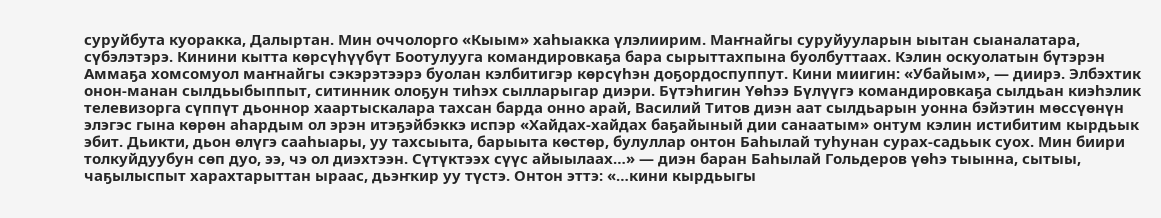суруйбута куоракка, Далыртан. Мин оччолорго «Кыым» хаһыакка үлэлиирим. Маҥнайгы суруйууларын ыытан сыаналатара, сүбэлэтэрэ. Кинини кытта көрсүһүүбүт Боотулууга командировкаҕа бара сырыттахпына буолбуттаах. Кэлин оскуолатын бүтэрэн Аммаҕа хомсомуол маҥнайгы сэкэрэтээрэ буолан кэлбитигэр көрсүһэн доҕордоспуппут. Кини миигин: «Убайым», — диирэ. Элбэхтик онон-манан сылдьыбыппыт, ситинник олоҕун тиһэх сылларыгар диэри. Бүтэһигин Үөһээ Бүлүүгэ командировкаҕа сылдьан киэһэлик телевизорга сүппүт дьоннор хаартыскалара тахсан барда онно арай, Василий Титов диэн аат сылдьарын уонна бэйэтин мөссүөнүн элэгэс гына көрөн аһардым ол эрэн итэҕэйбэккэ испэр «Хайдах-хайдах баҕайыный дии санаатым» онтум кэлин истибитим кырдьык эбит. Дьикти, дьон өлүгэ сааһыары, уу тахсыыта, барыыта көстөр, булуллар онтон Баһылай туһунан сурах-садьык суох. Мин биири толкуйдуубун сөп дуо, ээ, чэ ол диэхтээн. Сүтүктээх сүүс айыылаах…» — диэн баран Баһылай Гольдеров үөһэ тыынна, сытыы, чаҕылыспыт харахтарыттан ыраас, дьэҥкир уу түстэ. Онтон эттэ: «…кини кырдьыгы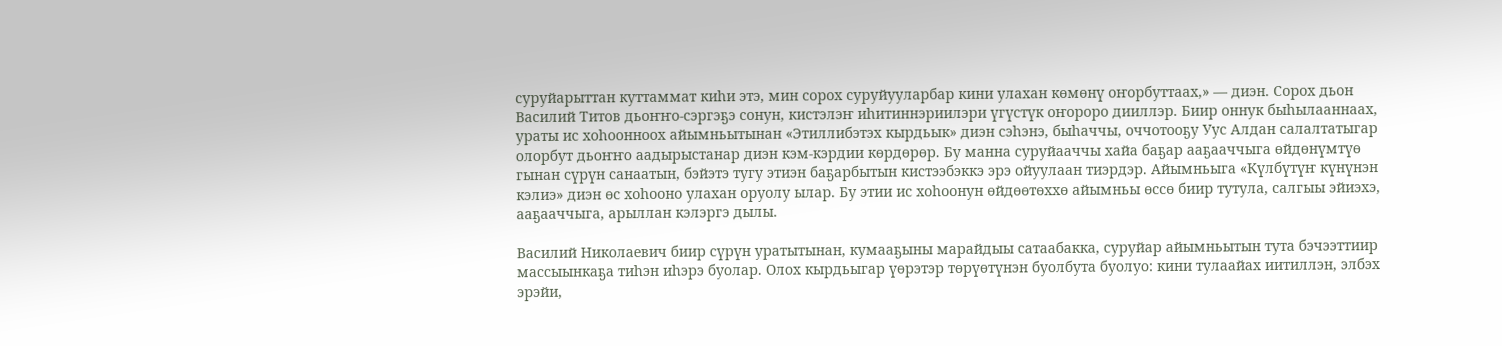суруйарыттан куттаммат киһи этэ, мин сорох суруйууларбар кини улахан көмөнү оҥорбуттаах,» — диэн. Сорох дьон Василий Титов дьоҥҥо-сэргэҕэ сонун, кистэлэҥ иһитиннэриилэри үгүстүк оҥороро дииллэр. Биир оннук быһылааннаах, ураты ис хоһоонноох айымньытынан «Этиллибэтэх кырдьык» диэн сэһэнэ, быһаччы, оччотооҕу Уус Алдан салалтатыгар олорбут дьоҥҥо аадырыстанар диэн кэм-кэрдии көрдөрөр. Бу манна суруйааччы хайа баҕар ааҕааччыга өйдөнүмтүө гынан сүрүн санаатын, бэйэтэ тугу этиэн баҕарбытын кистээбэккэ эрэ ойуулаан тиэрдэр. Айымньыга «Күлбүтүҥ күнүнэн кэлиэ» диэн өс хоһооно улахан оруолу ылар. Бу этии ис хоһоонун өйдөөтөххө айымньы өссө биир тутула, салгыы эйиэхэ, ааҕааччыга, арыллан кэлэргэ дылы.

Василий Николаевич биир сүрүн уратытынан, кумааҕыны марайдыы сатаабакка, суруйар айымньытын тута бэчээттиир массыынкаҕа тиһэн иһэрэ буолар. Олох кырдьыгар үөрэтэр төрүөтүнэн буолбута буолуо: кини тулаайах иитиллэн, элбэх эрэйи,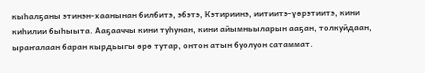кыһалҕаны этинэн-хаанынан билбитэ, эбэтэ, Кэтириинэ, иитиитэ-үөрэтиитэ, кини киһилии быһыыта. Ааҕааччы кини туһунан, кини айымньыларын ааҕан, толкуйдаан, ыраҥалаан баран кырдьыгы өрө тутар, онтон атын буолуон сатаммат.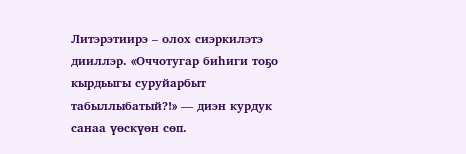Литэрэтиирэ – олох сиэркилэтэ дииллэр. «Оччотугар биһиги тоҕо кырдьыгы суруйарбыт табыллыбатый?!» — диэн курдук санаа үөскүөн сөп.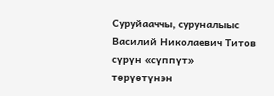Суруйааччы, суруналыыс Василий Николаевич Титов сүрүн «сүппүт» төрүөтүнэн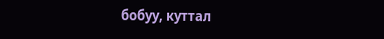бобуу, куттал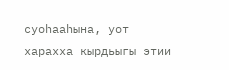суоһааһына, уот харахха кырдьыгы этии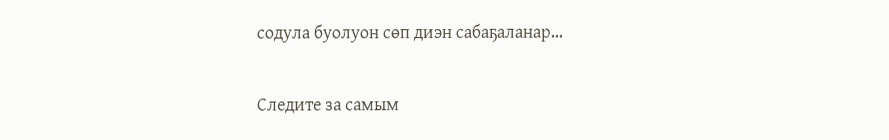содула буолуон сөп диэн сабаҕаланар…

Следите за самым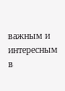важным и интересным в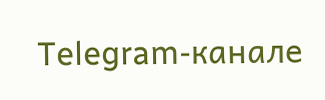Telegram-канале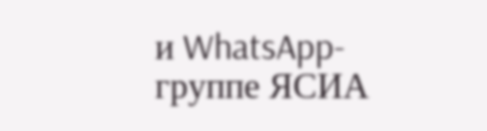и WhatsApp-группе ЯСИА